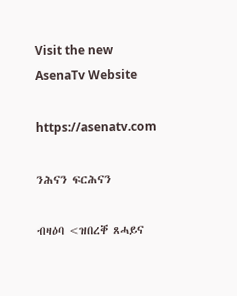Visit the new AsenaTv Website

https://asenatv.com

ንሕናን ፍርሕናን

ብዛዕባ <ዝበረቐ ጸሓይና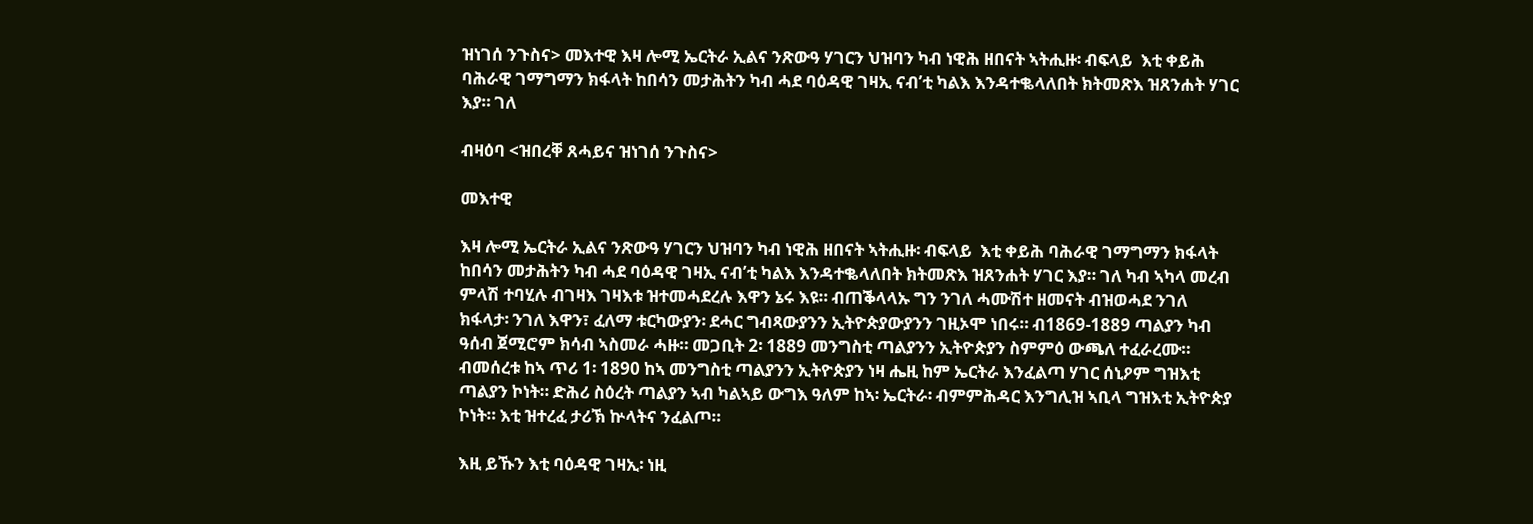ዝነገሰ ንጉስና> መእተዊ እዛ ሎሚ ኤርትራ ኢልና ንጽውዓ ሃገርን ህዝባን ካብ ነዊሕ ዘበናት ኣትሒዙ፡ ብፍላይ  እቲ ቀይሕ ባሕራዊ ገማግማን ክፋላት ከበሳን መታሕትን ካብ ሓደ ባዕዳዊ ገዛኢ ናብ’ቲ ካልእ እንዳተቈላለበት ክትመጽእ ዝጸንሐት ሃገር እያ። ገለ

ብዛዕባ <ዝበረቐ ጸሓይና ዝነገሰ ንጉስና>

መእተዊ

እዛ ሎሚ ኤርትራ ኢልና ንጽውዓ ሃገርን ህዝባን ካብ ነዊሕ ዘበናት ኣትሒዙ፡ ብፍላይ  እቲ ቀይሕ ባሕራዊ ገማግማን ክፋላት ከበሳን መታሕትን ካብ ሓደ ባዕዳዊ ገዛኢ ናብ’ቲ ካልእ እንዳተቈላለበት ክትመጽእ ዝጸንሐት ሃገር እያ። ገለ ካብ ኣካላ መረብ ምላሽ ተባሂሉ ብገዛእ ገዛእቱ ዝተመሓደረሉ እዋን ኔሩ እዩ። ብጠቕላላኡ ግን ንገለ ሓሙሽተ ዘመናት ብዝወሓደ ንገለ ክፋላታ፡ ንገለ እዋን፣ ፈለማ ቱርካውያን፡ ደሓር ግብጻውያንን ኢትዮጵያውያንን ገዚኦሞ ነበሩ። ብ1869-1889 ጣልያን ካብ ዓሰብ ጀሚሮም ክሳብ ኣስመራ ሓዙ። መጋቢት 2፡ 1889 መንግስቲ ጣልያንን ኢትዮጵያን ስምምዕ ውጫለ ተፈራረሙ። ብመሰረቱ ከኣ ጥሪ 1፡ 1890 ከኣ መንግስቲ ጣልያንን ኢትዮጵያን ነዛ ሔዚ ከም ኤርትራ እንፈልጣ ሃገር ሰኒዖም ግዝእቲ ጣልያን ኮነት። ድሕሪ ስዕረት ጣልያን ኣብ ካልኣይ ውግእ ዓለም ከኣ፡ ኤርትራ፡ ብምምሕዳር እንግሊዝ ኣቢላ ግዝእቲ ኢትዮጵያ ኮነት። እቲ ዝተረፈ ታሪኽ ኵላትና ንፈልጦ።

እዚ ይኹን እቲ ባዕዳዊ ገዛኢ፡ ነዚ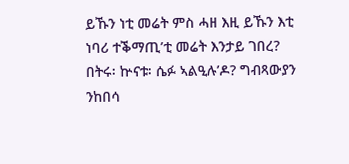ይኹን ነቲ መሬት ምስ ሓዘ እዚ ይኹን እቲ ነባሪ ተቕማጢ’ቲ መሬት እንታይ ገበረ? በትሩ፡ ኵናቱ፡ ሴፉ ኣልዒሉ’ዶ? ግብጻውያን ንከበሳ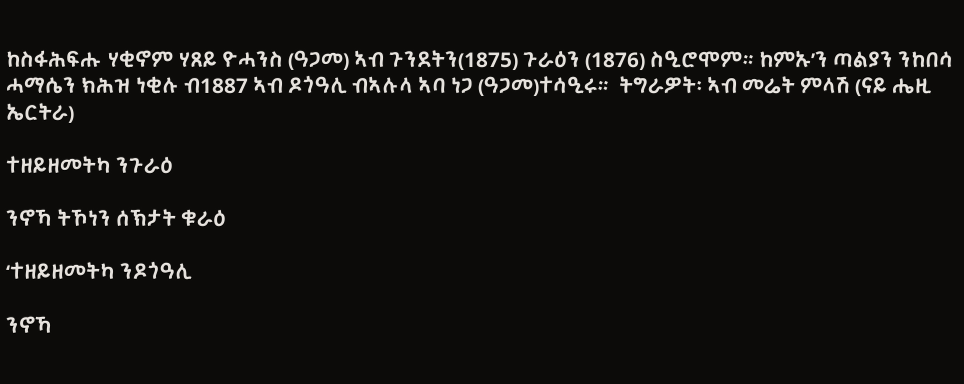ከስፋሕፍሑ ሃቂኖም ሃጸይ ዮሓንስ (ዓጋመ) ኣብ ጉንደትን(1875) ጉራዕን (1876) ስዒሮሞም። ከምኡ’ን ጣልያን ንከበሳ ሓማሴን ክሕዝ ነቂሉ ብ1887 ኣብ ዶጎዓሊ ብኣሉላ ኣባ ነጋ (ዓጋመ)ተሳዒሩ።  ትግራዎት፡ ኣብ መሬት ምላሽ (ናይ ሔዚ ኤርትራ)

ተዘይዘመትካ ንጉራዕ

ንኖኻ ትኾነን ሰኽታት ቁራዕ

‘ተዘይዘመትካ ንዶጎዓሊ

ንኖኻ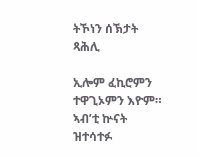ትኾነን ሰኽታት ጻሕሊ

ኢሎም ፈኪሮምን ተዋጊኦምን እዮም። ኣብ’ቲ ኵናት ዝተሳተፉ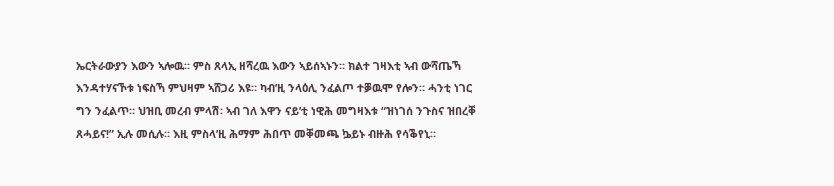ኤርትራውያን እውን ኣሎዉ። ምስ ጸላኢ ዘሻረዉ እውን ኣይሰኣኑን። ክልተ ገዛእቲ ኣብ ውሻጤኻ እንዳተሃናኾቱ ነፍስኻ ምህዛም ኣሸጋሪ እዩ። ካብ’ዚ ንላዕሊ ንፈልጦ ተቓዉሞ የሎን። ሓንቲ ነገር ግን ንፈልጥ። ህዝቢ መረብ ምላሽ፡ ኣብ ገለ እዋን ናይ’ቲ ነዊሕ መግዛእቱ “ዝነገሰ ንጉስና ዝበረቐ ጸሓይና!” ኢሉ መሲሉ። እዚ ምስላ’ዚ ሕማም ሕበጥ መቐመጫ ኴይኑ ብዙሕ የሳቕየኒ።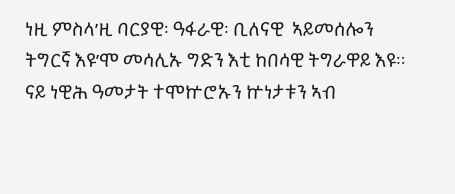ነዚ ምስላ’ዚ ባርያዊ፡ ዓፋራዊ፡ ቢለናዊ  ኣይመሰሎን ትግርኛ እዩ’ሞ መሳሊኡ ግድን እቲ ከበሳዊ ትግራዋይ እዩ። ናይ ነዊሕ ዓመታት ተሞኵሮኡን ኵነታቱን ኣብ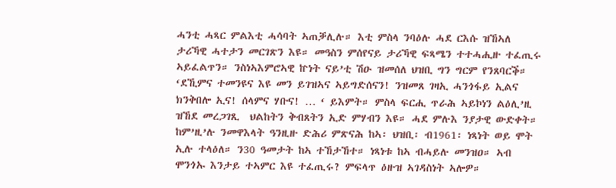ሓንቲ ሓጻር ምልእቲ ሓሳባት ኣጠቓሊሉ። እቲ ምስላ ንባዕሉ ሓደ ርእሱ ዝኸኣለ  ታሪኻዊ ሓተታን መርገጽን እዩ። መዓስን ምሰየናይ ታሪኻዊ ፍጻሜን ተተሓሒዙ ተፈጢሩ ኣይፈልጥን። ንስነኣእምሮኣዊ ኵነት ናይ’ቲ ሽዑ ዝመሰለ ህዝቢ ግን ግርም የንጸባርቕ። ‘ደኺምና ተመንዩና እዩ መን ይገዝኣና ኣይግድሰናን! ንዝመጸ ገዛኢ ሓንጎፋይ ኢልና ክንቅበሎ ኢና! ሰላምና ሃቡና! … ‘ ይእምት። ምስላ ፍርሒ ጥራሕ ኣይኮነን ልዕሊ’ዚ ዝኸደ መረጋገጺ  ህልከትን ቅብጸትን ኢድ ምሃብን እዩ። ሓደ ምሉእ ንያታዊ ውድቀት።  ከም’ዚ’ሉ ንመዋእላት ዓንዚዙ ድሕሪ ምጽናሕ ከኣ፡ ህዝቢ፡ ብ1961፡ ነጻነት ወይ ሞት ኢሉ ተላዕለ። ን30 ዓመታት ከኣ ተኸታኸተ። ነጻነቱ ከኣ ብሓይሉ መንዝዐ። ኣብ ሞንጎኡ እንታይ ተኣምር እዩ ተፈጢሩ? ምፍላጥ ዕዙዝ ኣገዳስነት ኣሎዎ።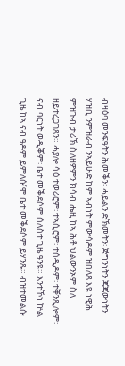ብዛዕባ መንፍዓትን ሕመቕን፡ ሓይልን ድኽመትን፡ ጅግንነትን ጃጃውነትን ሃዝቢ ንምዝራብ ንኣይሁድ ከም ኣብነት ምውሳዶም ዝበለጸ እዩ ነዊሕ ምዝጉብ ታሪኽ ስለዘዎምን ክሳብ ሔዚ ከኣ ሕቶ ህልውንኦም ስለ ዘይተረጋገጸን። ሓያሎ ሳዕ ተወሪሮም፡ ተኣሲሮም፡ ተሰዲዶም፡ ተቐንጺሎም፡ ናብ ባርነት ወዲቖም፡ ቤተ መቕደሶም ሰለስተ ጊዜ ዓንዩ። እንተኾነ ኵል ጊዜ ከኣ ናብ ዓዶም ይምለሱ’ሞ ቤተ መቕደሶም ይሃንጹ። ብዝተመልሱ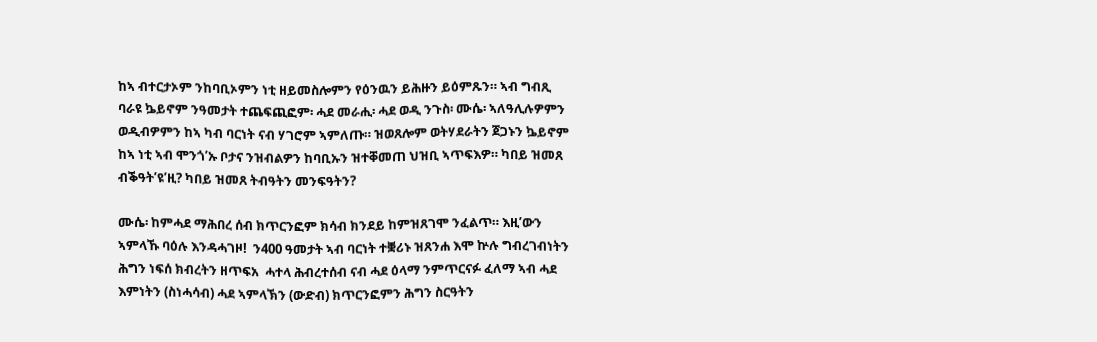ከኣ ብተርታኦም ንከባቢኦምን ነቲ ዘይመስሎምን የዕንዉን ይሕዙን ይዕምጹን። ኣብ ግብጺ ባራዩ ኴይኖም ንዓመታት ተጨፍጪፎም፡ ሓደ መራሒ፡ ሓደ ወዲ ንጉስ፡ ሙሴ፡ ኣለዓሊሉዎምን ወዲብዎምን ከኣ ካብ ባርነት ናብ ሃገሮም ኣምለጡ። ዝወጸሎም ወትሃደራትን ጀጋኑን ኴይኖም ከኣ ነቲ ኣብ ሞንጎ’ኡ ቦታና ንዝብልዎን ከባቢኡን ዝተቐመጠ ህዝቢ ኣጥፍእዎ። ካበይ ዝመጸ ብቕዓት’ዩ’ዚ? ካበይ ዝመጸ ትብዓትን መንፍዓትን?

ሙሴ፡ ከምሓደ ማሕበረ ሰብ ክጥርንፎም ክሳብ ክንደይ ከምዝጸገሞ ንፈልጥ። እዚ’ውን ኣምላኹ ባዕሉ እንዳሓገዞ!  ን400 ዓመታት ኣብ ባርነት ተቛሪኑ ዝጸንሐ እሞ ኵሉ ግብረገብነትን ሕግን ነፍሰ ክብረትን ዘጥፍአ  ሓተላ ሕብረተሰብ ናብ ሓደ ዕላማ ንምጥርናፉ ፈለማ ኣብ ሓደ እምነትን (ስነሓሳብ) ሓደ ኣምላኽን (ውድብ) ክጥርንፎምን ሕግን ስርዓትን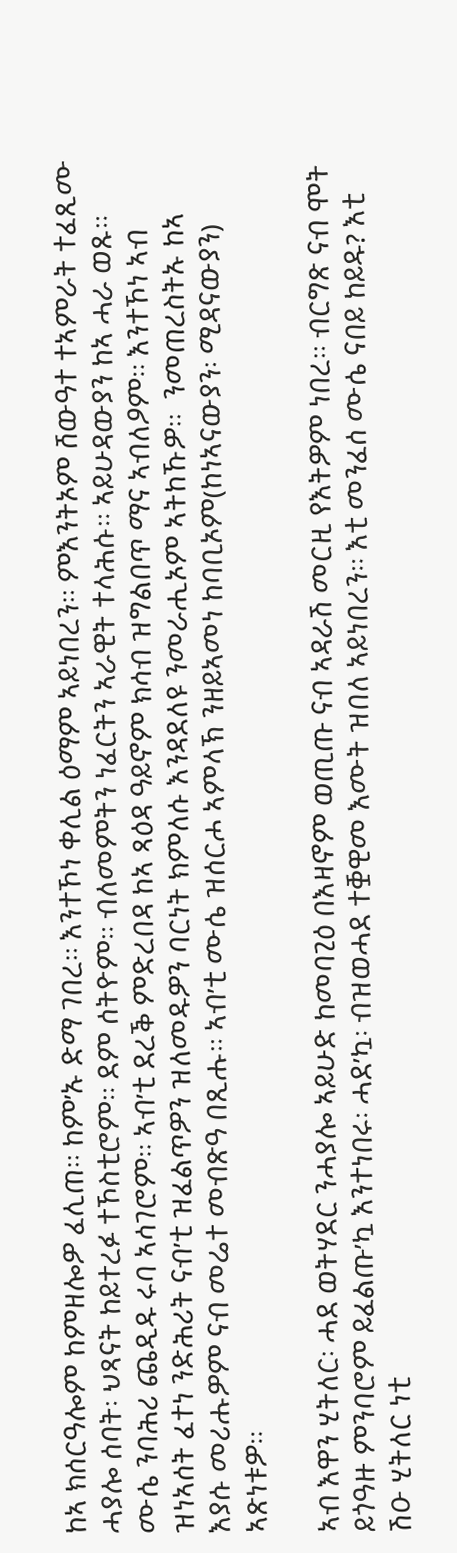ከኣ ክሰርዓሎም ከምዘሎዎ ፈሊጠ። ከም’ኡ ድማ ገበረ። እንተኾነ ቀሊል ዕማም ኣይነበረን። ምእንትኦም ሸውዓተ ተኣምራት ተፈጺሙ ሓያሎ ሰባት፡ ህጻናት ከይተረፉ ተኾስቲሮም። ደም ሰትዮም። ብለመምትን ነፈርትን ኣራዊት ተላሕሱ። ኣይሁዳውያን ከኣ ሓራ ወጹ። ሙሴ ንባሕሪ ጨዲዱ ሩባ ኣሳገሮም። ኣብ’ቲ ደረቕ ምድረበዳ ከኣ ጻዕዳ ዓይኖም ክሳብ ዝግልበጥ ማና ኣብለዖም። እንተኾነ ኣብ ዝነኣሰት ፈተነ ንድሕሪት ናብ’ቲ ዝፈልጥዎን ዝለመዱዎን ባርነት ክምለሱ እንዳደለዩ ንመራሒኦም ኣትከኹዎ።  ንመጠረስትኡ ከኣ እያሱ መሪሑዎም ናብ መሬተ መብጽዓ በጺሑ። ኣብ’ቲ ሙሴ ዝሰርሖ ኣምላኽ ንዘይኣመነ ከባቢኦም(ከነኣናውያን፡ ሚዳናውያን) ኣጽነቱዎ።

ኣብ እዋን ሂትለር፡ ሓደ ወትሃደር ንሓያሎ ኣይሁድ ከመባጊዕ በእዛኖም ወጢጡ ናብ ኣዳራሽ መርዚ የእትዎም ነበረ። ብርግጽ ናብ ሞት ይጎዓዙ ምንባሮም ይፈልጡ’ኳ እንተነበሩ፡ ሓደ’ኳ፡ ብዝወሓደ ተቛዊመ እሙት ዝበለ ኣይነበረን። እቲ መንፈሰ ሙሴ ናበይ ከይዱ? እቲ ሽዑ ሂትለር ነቲ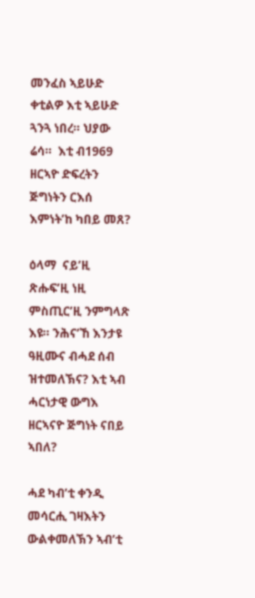መንፈስ ኣይሁድ ቀቲልዎ እቲ ኣይሁድ ጓንጓ ነበረ። ህያው ሬሳ።  እቲ ብ1969 ዘርኣዮ ድፍረትን ጅግነትን ርእሰ እምነት’ከ ካበይ መጸ?

ዕላማ  ናይ’ዚ ጽሑፍ’ዚ ነዚ ምስጢር’ዚ ንምግላጽ እዩ። ንሕና’ኸ እንታዩ ዓዚሙና ብሓደ ሰብ ዝተመለኽና? እቲ ኣብ ሓርነታዊ ውግእ ዘርኣናዮ ጅግነት ናበይ ኣበለ?

ሓደ ካብ’ቲ ቀንዲ መሳርሒ ገዛእትን ውልቀመለኽን ኣብ’ቲ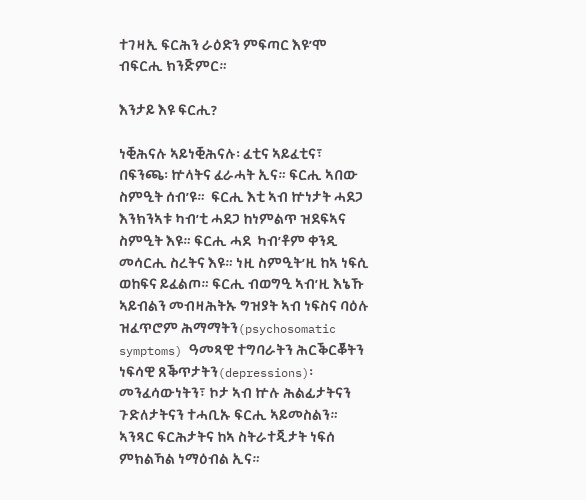ተገዛኢ ፍርሕን ራዕድን ምፍጣር እዩ’ሞ ብፍርሒ ክንጅምር።

እንታይ እዩ ፍርሒ?

ነቒሕናሉ ኣይነቒሕናሉ፡ ፈቲና ኣይፈቲና፣ በፍንጫ፡ ኵላትና ፈራሓት ኢና። ፍርሒ ኣበው ስምዒት ሰብ’ዩ።  ፍርሒ እቲ ኣብ ኵነታት ሓደጋ እንክንኣቱ ካብ’ቲ ሓደጋ ከነምልጥ ዝደፍኣና ስምዒት እዩ። ፍርሒ ሓደ  ካብ’ቶም ቀንዲ መሳርሒ ስረትና እዩ። ነዚ ስምዒት’ዚ ከኣ ነፍሲ ወከፍና ይፈልጦ። ፍርሒ ብወግዒ ኣብ’ዚ እኔኹ ኣይብልን መብዛሕትኡ ግዝያት ኣብ ነፍስና ባዕሉ ዝፈጥሮም ሕማማትን(psychosomatic symptoms) ዓመጻዊ ተግባራትን ሕርቕርቖትን ነፍሳዊ ጸቕጥታትን(depressions)፡ መንፈሳውነትን፣ ኮታ ኣብ ኵሉ ሕልፊታትናን ጉድለታትናን ተሓቢኡ ፍርሒ ኣይመስልን። ኣንጻር ፍርሕታትና ከኣ ስትራተጂታት ነፍሰ ምክልኻል ነማዕብል ኢና።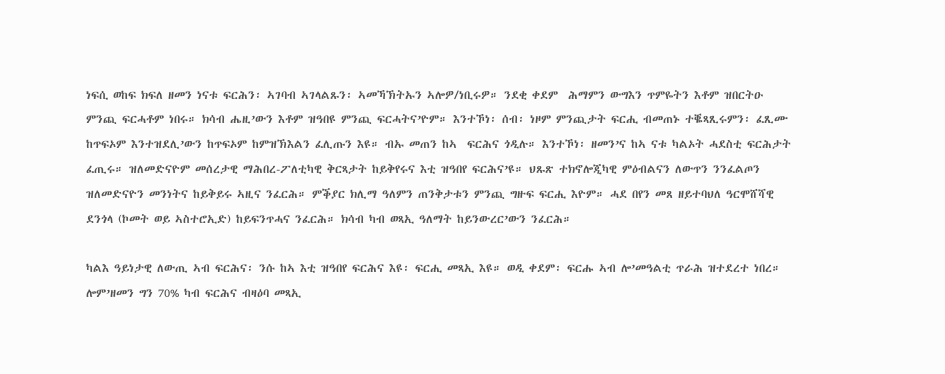ነፍሲ ወከፍ ክፍለ ዘመን ነናቱ ፍርሕን፡ ኣገባብ ኣገላልጹን፡ ኣመኻኽትኡን ኣሎዎ/ነቢሩዎ። ንደቂ ቀደም  ሕማምን ውግእን ጥምዬትን እቶም ዝበርትዑ ምንጪ ፍርሓቶም ነበሩ። ክሳብ ሔዚ’ውን እቶም ዝዓበዩ ምንጪ ፍርሓትና’ዮም። እንተኾነ፡ ሰብ፡ ነዞም ምንጪታት ፍርሒ ብመጠኑ ተቘጻጺሩምን፡ ፈጺሙ ከጥፍኦም እንተዝደሊ’ውን ከጥፍኦም ከምዝኽእልን ፈሊጡን እዩ። ብኡ መጠን ከኣ  ፍርሕና ጎዲሉ። እንተኾነ፡ ዘመን’ና ከኣ ናቱ ካልኦት ሓደስቲ ፍርሕታት ፈጢሩ። ዝለመድናዮም መሰረታዊ ማሕበረ-ፖለቲካዊ ቅርጻታት ከይቅየሩና እቲ ዝዓበየ ፍርሕና’ዩ። ህጹጽ ተክኖሎጂካዊ ምዕብልናን ለውጥን ንንፈልጦን ዝለመድናዮን መንነትና ከይቅይሩ ኣዚና ንፈርሕ። ምቕያር ክሊማ ዓለምን ጠንቅታቱን ምንጪ ግዙፍ ፍርሒ እዮም። ሓደ በየን መጸ ዘይተባህለ ዓርሞሸሻዊ ደንጎላ (ኮመት ወይ ኣስተሮኢድ) ከይፍንጥሓና ንፈርሕ። ክሳብ ካብ ወጻኢ ዓለማት ከይንውረር’ውን ንፈርሕ።

ካልእ ዓይነታዊ ለውጢ ኣብ ፍርሕና፡ ንሱ ከኣ እቲ ዝዓበየ ፍርሕና እዩ፡ ፍርሒ መጻኢ እዩ። ወዲ ቀደም፡ ፍርሑ ኣብ ሎ’መዓልቲ ጥራሕ ዝተደረተ ነበረ። ሎም’ዘመን ግን 70% ካብ ፍርሕና ብዛዕባ መጻኢ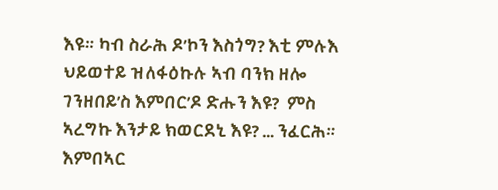እዩ። ካብ ስራሕ ዶ’ኮን እስጎግ? እቲ ምሉእ ህይወተይ ዝለፋዕኩሉ ኣብ ባንክ ዘሎ ገንዘበይ’ስ እምበር’ዶ ድሑን እዩ?  ምስ ኣረግኩ እንታይ ክወርደኒ እዩ? … ንፈርሕ። እምበኣር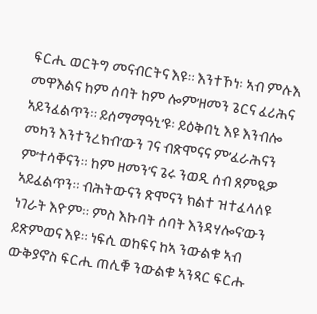ፍርሒ ወርትግ መናብርትና እዩ። እንተኾነ፡ ኣብ ምሉእ መዋእልና ከም ሰባት ከም ሎም’ዘመን ጌርና ፈሪሕና ኣይንፈልጥን። ይሰማማዓኒ’ዩ፡ ይዕቅበኒ እዩ እንብሎ መካን እንተንረክብ’ውን ገና ብጽሞናና ም’ፈራሕናን ም’ተሳቐናን። ከም ዘመን’ና ጌሩ ንወዲ ሰብ ጸምዪዎ ኣይፈልጥን። ብሕትውናን ጽሞናን ክልተ ዝተፈላለዩ ነገራት እዮም። ምስ እኩባት ሰባት እንዳሃሎና’ውን ይጽምወና እዩ። ነፍሲ ወከፍና ከኣ ንውልቁ ኣብ ውቅያኖስ ፍርሒ ጠሊቑ ንውልቁ ኣንጻር ፍርሑ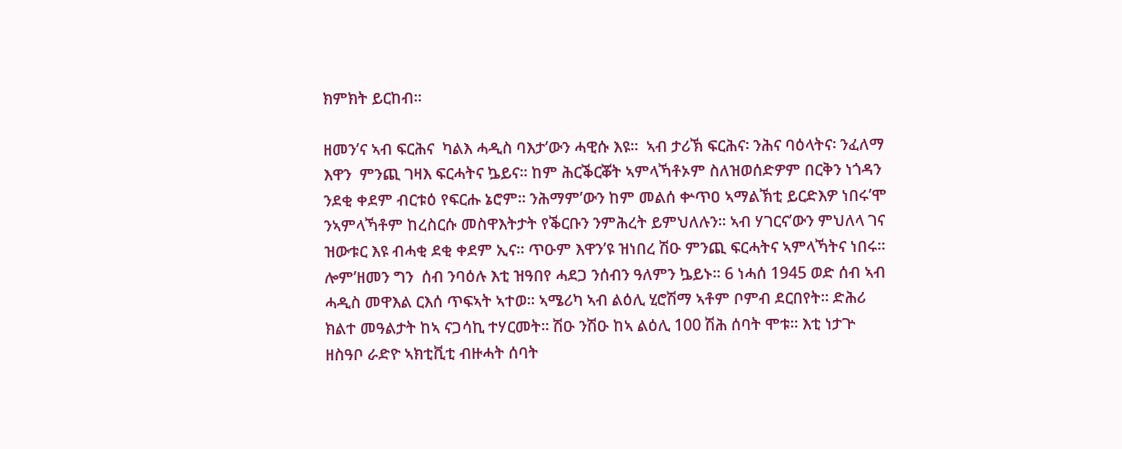ክምክት ይርከብ።

ዘመን’ና ኣብ ፍርሕና  ካልእ ሓዲስ ባእታ’ውን ሓዊሱ እዩ።  ኣብ ታሪኽ ፍርሕና፡ ንሕና ባዕላትና፡ ንፈለማ እዋን  ምንጪ ገዛእ ፍርሓትና ኴይና። ከም ሕርቕርቖት ኣምላኻቶኦም ስለዝወሰድዎም በርቅን ነጎዳን ንደቂ ቀደም ብርቱዕ የፍርሑ ኔሮም። ንሕማም’ውን ከም መልሰ ቍጥዐ ኣማልኽቲ ይርድእዎ ነበሩ’ሞ ንኣምላኻቶም ከረስርሱ መስዋእትታት የቕርቡን ንምሕረት ይምህለሉን። ኣብ ሃገርና’ውን ምህለላ ገና ዝውቱር እዩ ብሓቂ ደቂ ቀደም ኢና። ጥዑም እዋን’ዩ ዝነበረ ሽዑ ምንጪ ፍርሓትና ኣምላኻትና ነበሩ። ሎም’ዘመን ግን  ሰብ ንባዕሉ እቲ ዝዓበየ ሓደጋ ንሰብን ዓለምን ኴይኑ። 6 ነሓሰ 1945 ወድ ሰብ ኣብ ሓዲስ መዋእል ርእሰ ጥፍኣት ኣተወ። ኣሜሪካ ኣብ ልዕሊ ሂሮሽማ ኣቶም ቦምብ ደርበየት። ድሕሪ ክልተ መዓልታት ከኣ ናጋሳኪ ተሃርመት። ሽዑ ንሽዑ ከኣ ልዕሊ 100 ሽሕ ሰባት ሞቱ። እቲ ነታጕ ዘስዓቦ ራድዮ ኣክቲቪቲ ብዙሓት ሰባት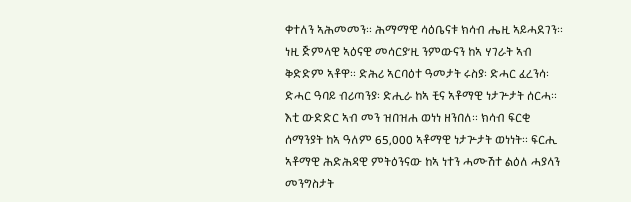ቀተለን ኣሕመመን። ሕማማዊ ሳዕቤናቱ ክሳብ ሔዚ ኣይሓደገን። ነዚ ጅምላዊ ኣዕናዊ መሳርያ’ዚ ንምውናን ከኣ ሃገራት ኣብ ቅድድም ኣቶዋ። ድሕሪ ኣርባዕተ ዓመታት ሩስያ፡ ድሓር ፈረንሳ፡ ድሓር ዓባይ ብሪጣንያ፡ ድሒራ ከኣ ቺና ኣቶማዊ ነታጕታት ሰርሓ። እቲ ውድድር ኣብ መን ዝበዝሐ ወነነ ዘንበለ። ክሳብ ፍርቂ ሰማንያት ከኣ ዓለም 65,000 ኣቶማዊ ነታጕታት ወነነት። ፍርሒ ኣቶማዊ ሕድሕዳዊ ምትዕንናው ከኣ ነተን ሓሙሽተ ልዕለ ሓያላን መንግስታት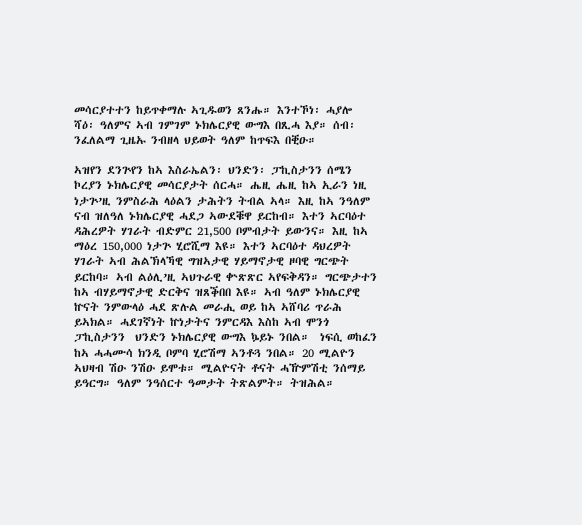መሳርያተተን ከይጥቀማሉ ኣጊዱወን ጸንሑ። እንተኾነ፡ ሓያሎ ሻዕ፡ ዓለምና ኣብ ገምገም ኑክሌርያዊ ውግእ በጺሓ እያ። ሰብ፡ ንፈለልማ ጊዜኡ ንብዘላ ህይወት ዓለም ከጥፍእ በቒዑ።

ኣዝየን ደንጕየን ከኣ እስራኤልን፡ ህንድን፡ ፓኪስታንን ሰሜን ኮረያን ኑክሌርያዊ መሳርያታት ሰርሓ። ሔዚ ሔዚ ከኣ ኢራን ነዚ ነታጕ’ዚ ንምስራሕ ላዕልን ታሕትን ትብል ኣላ። እዚ ከኣ ንዓለም ናብ ዝለዓለ ኑክሌርያዊ ሓደጋ ኣውደቑዋ ይርከብ። እተን ኣርባዕተ ዳሕረዎት ሃገራት ብድምር 21,500 ቦምብታት ይውንና። እዚ ከኣ ማዕረ 150,000 ነታጕ ሂሮሺማ እዩ። እተን ኣርባዕተ ዳህረዎት ሃገራት ኣብ ሕልኽላኻዊ ግዝኣታዊ ሃይማኖታዊ ዞባዊ ግርጭት ይርከባ። ኣብ ልዕሊ’ዚ ኣህጉራዊ ቍጽጽር ኣየፍቅዳን። ግርጭታተን ከኣ ብሃይማኖታዊ ድርቅና ዝጸቕበበ እዩ። ኣብ ዓለም ኑክሌርያዊ ኵናት ንምውላዕ ሓደ ጽሉል መራሒ ወይ ከኣ ኣሸባሪ ጥራሕ ይኣክል። ሓደገኛነት ኵነታትና ንምርዳእ እስከ ኣብ ሞንጎ ፓኪስታንን  ህንድን ኑክሌርያዊ ውግእ ኴይኑ ንበል።  ነፍሲ ወከፈን ከኣ ሓሓሙሳ ክንዲ ቦምባ ሂሮሽማ ኣንቶጓ ንበል። 20 ሚልዮን ኣህዛብ ሽዑ ንሽዑ ይሞቱ። ሚልዮናት ቶናት ሓዅምሽቲ ንሰማይ ይዓርግ። ዓለም ንዓሰርተ ዓመታት ትጽልምት። ትዝሕል።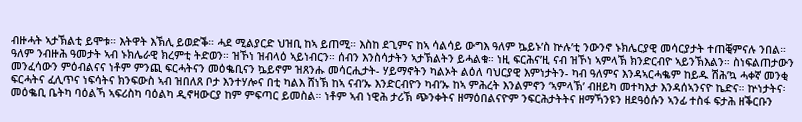ብዙሓት ኣታኽልቲ ይሞቱ። እትዋት እኽሊ ይወድቕ። ሓደ ሚልያርድ ህዝቢ ከኣ ይጠሚ። እስከ ደጊምና ከኣ ሳልሳይ ውግእ ዓለም ኴይኑ’ስ ኵሉ’ቲ ንውንኖ ኑክሌርያዊ መሳርያታት ተጠቒምናሉ ንበል። ዓለም ንብዙሕ ዓመታት ኣብ ኑክሌራዊ ክረምቲ ትድወን። ዝኾነ ዝብላዕ ኣይነብርን። ሰብን እንስሳታትን ኣታኽልትን ይሓልቁ። ነዚ ፍርሕና’ዚ ናብ ዝኾነ ኣምላኽ ክንድርብዮ ኣይንኽእልን። ስነፍልጠታውን መንፈሳውን ምዕብልናና ነቶም ምንጪ ፍርሓትናን መዕቈቢናን ኴይኖም ዝጸንሑ መሳርሒታት- ሃይማኖትን ካልኦት ልዕለ ባህርያዊ እምነታትን- ካብ ዓለምና እንዳኣርሓቈም ከይዱ ሽሕ’ኳ ሓቀኛ መንቂ ፍርሓትና ፈሊጥና ነፍሳትና ክንፍውስ ኣብ ዝበለጸ ቦታ እንተሃሎና በቲ ካልእ ሸነኽ ከኣ ናብ’ኡ እንድርብዮን ካብ’ኡ ከኣ ምሕረት እንልምኖን ‘ኣምላኽ’ ብዘይካ መተካእታ እንዳሰኣንናዮ ኬድና። ኵነታትና፡ መዕቈቢ ቤትካ ባዕልኻ ኣፍሪስካ ባዕልካ ዲኖዛውርያ ከም ምፍጣር ይመስል። ነቶም ኣብ ነዊሕ ታሪኽ ጭንቀትና ዘማዕበልናዮም ንፍርሕታትትና ዘማኻንዩን ዘደዓዕሱን ኣንፊ ተስፋ ፍታሕ ዘቕርቡን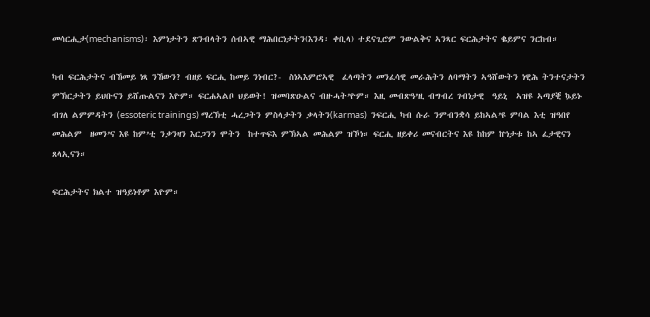መሳርሒታ(mechanisms)፡ እምነታትን ጽንብላትን ሰብኣዊ ማሕበርነታትን(እንዳ፡ ቀቢላ) ተደናጊሮም ንውልቅና ኣንጻር ፍርሕታትና ቈይምና ንርከብ።

ካብ ፍርሕታትና ብኸመይ ነጻ ንኸውን? ብዘይ ፍርሒ ከመይ ንነብር?-  ስነኣእምሮኣዊ  ፈላጣትን መንፈሳዊ መራሕትን ለባማትን ኣዓሸውትን ነዊሕ ትንተናታትን ምኽርታትን ይህቡናን ይሸጡልናን እዮም። ፍርሐኣልቦ ህይወት! ዝመባጽዑልና ብዙሓት’ዮም። እዚ መብጽዓ’ዚ ብግብረ ገብነታዊ  ዓይኒ  ኣዝዩ ኣጣያቒ ኴይኑ ብገለ ልምምዳትን (essoteric trainings) ማረኽቲ ሓረጋትን ምስላታትን ቃላትን(karmas)  ንፍርሒ ካብ ሱራ ንምብንቋሳ ይከኣል’ዩ ምባል እቲ ዝዓበየ መሕልም  ዘመን’ና እዩ ከም’ቲ ንቃንዛን እርጋንን ሞትን  ከተጥፍእ ምኽኣል መሕልም ዝኾነ። ፍርሒ ዘይቀሪ መናብርትና እዩ ከከም ኵነታቱ ከኣ ፈታዊናን ጸላኢናን።

ፍርሕታትና ክልተ ዝዓይነቶም እዮም።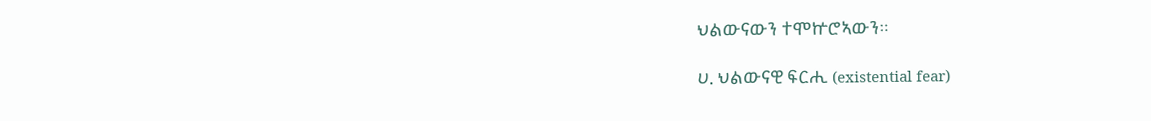ህልውናውን ተሞኵሮኣውን።

ሀ. ህልውናዊ ፍርሒ (existential fear)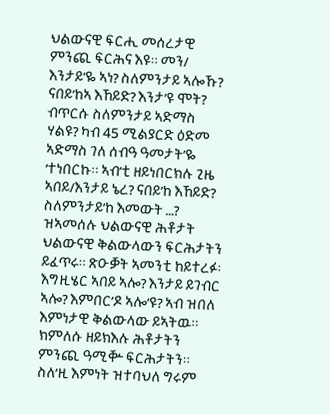ህልውናዊ ፍርሒ መሰረታዊ ምንጪ ፍርሕና እዩ። መን/ እንታይ’ዬ ኣነ? ስለምንታይ ኣሎኹ? ናበይ’ከኣ እኸይድ? እንታ’ዩ ሞት? ብጥርሱ ስለምንታይ ኣድማስ ሃልዩ? ካብ 45 ሚልያርድ ዕድመ ኣድማስ ገለ ሰብዓ ዓመታት’ዬ ‘ተነበርኩ። ኣብ’ቲ ዘይነበርክሉ ጊዜ ኣበይ/እንታይ ኔረ? ናበይ’ከ እኸይድ? ስለምንታይ’ከ እመውት …? ዝኣመሰሉ ህልውናዊ ሕቶታት ህልውናዊ ቅልውላውን ፍርሕታትን ይፈጥሩ። ጽዑቓት ኣመንቲ ከይተረፉ፡ እግዚሄር ኣበይ ኣሎ? እንታይ ይገብር ኣሎ? እምበር’ዶ ኣሎ’ዩ? ኣብ ዝበለ እምነታዊ ቅልውላው ይኣትዉ። ክምለሱ ዘይክእሉ ሕቶታትን ምንጪ ዓሚቝ ፍርሕታትን። ስለ’ዚ እምነት ዝተባህለ ግሩም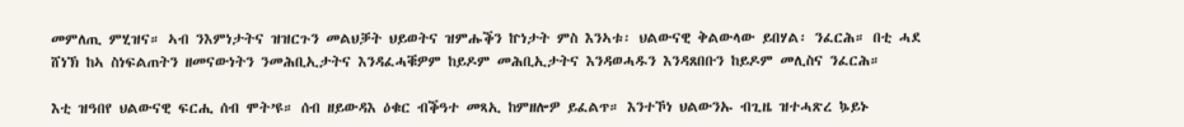መምለጢ ምሂዝና። ኣብ ንእምነታትና ዝዝርጉን መልህቓት ህይወትና ዝምሑቕን ኵነታት ምስ እንኣቱ፡ ህልውናዊ ቅልውላው ይበሃል፡ ንፈርሕ። በቲ ሓደ ሸነኽ ከኣ ስነፍልጠትን ዘመናውነትን ንመሕቢኢታትና እንዳፈሓቑዎም ከይዶም መሕቢኢታትና እንዳወሓዱን እንዳጸበቡን ከይዶም መሊስና ንፈርሕ።

እቲ ዝዓበየ ህልውናዊ ፍርሒ ሰብ ሞት’ዩ። ሰብ ዘይውዳእ ዕቁር ብቕዓተ መጻኢ ከምዘሎዎ ይፈልጥ። እንተኾነ ህልውንኡ ብጊዜ ዝተሓጽረ ኴይኑ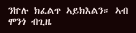ንኵሉ ክፈልጥ ኣይክእልን። ኣብ ሞንጎ ብጊዜ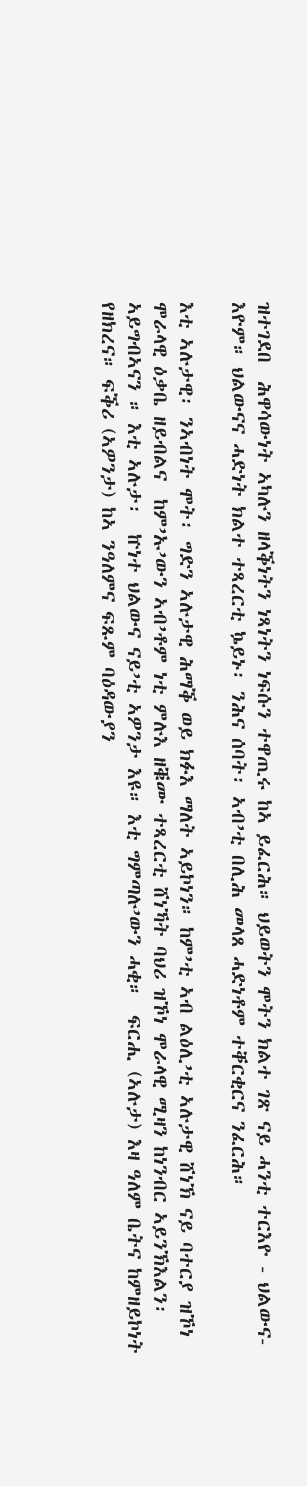ዝተገደበ  ሕዋሳውነት ኣካሉን ዘላቕነትን ነጻነትን ነፍሱን ተዋጢሩ ከኣ ይፈርሕ። ህይወትን ሞትን ክልተ ገጽ ናይ ሓንቲ ተርእዮ - ህልውና- እዮም። ህልውናና ሓድነት ክልተ ተጻረርቲ ኴይኑ፡ ንሕና ሰባት፡ ኣብ’ቲ በሊሕ መላጸ ሓድነቶም ተቐርቂርና ንፈርሕ።

እቲ ኣሉታዊ፡ ንኣብነት ሞት፡ ግድን ኣሉታዊ ሕማቕ ወይ ክፉእ ማለት ኣይኮነን። ከም’ቲ ኣብ ልዕሊ’ቲ ኣሉታዊ ሸነኽ ናይ ባተርያ ዝኾነ ሞራላዊ ዕቃቤ ዘይብልና  ከም’ኡ’ውን ኣብ’ቶም ነቲ ምሉእ ዘቑሙ ተጻረርቲ ሸነኻት ባህሪ ዝኾነ ሞራላዊ ሚዛን ከነንብር ኣይንኽእልን፡ ኣይግብኣናን ። እቲ ኣሉታ፡  ኵነተ ህልውና ናይ’ቲ ኣዎንታ እዩ። እቲ ግምጣሉ’ውን ሓቂ።  ፍርሒ (ኣሉታ) እዛ ዓለም ቤትና ከምዘይኮነት የዘክረና። ፍቕሪ (ኣዎንታ) ከኣ ንዓለምና ፍጹም ባዕዳውያን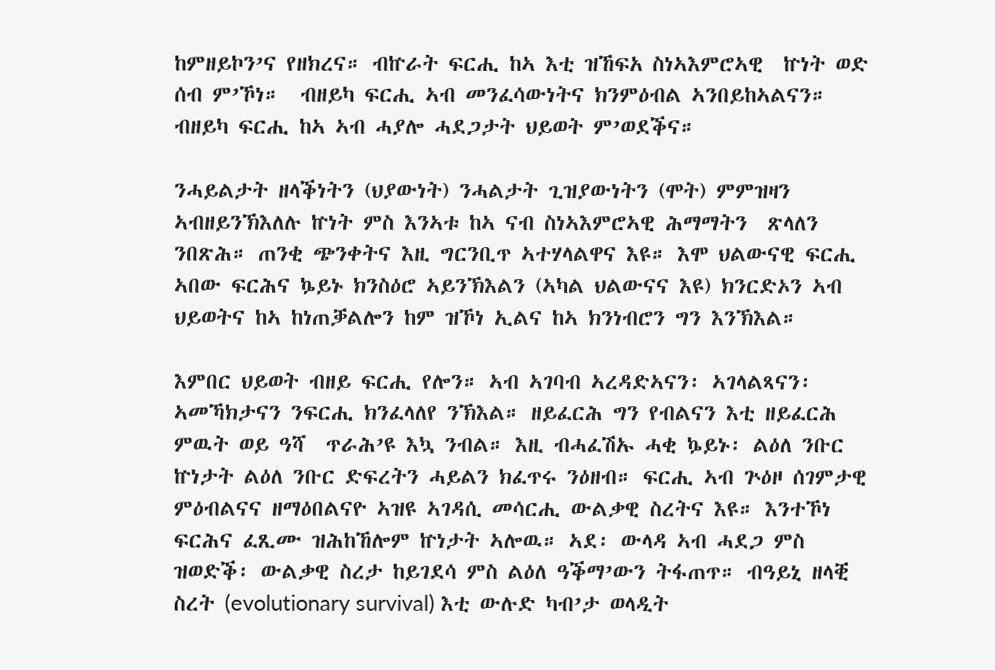ከምዘይኮን’ና የዘክረና። ብኵራት ፍርሒ ከኣ እቲ ዝኸፍአ ስነኣእምሮኣዊ  ኵነት ወድ ሰብ ም’ኾነ።  ብዘይካ ፍርሒ ኣብ መንፈሳውነትና ክንምዕብል ኣንበይከኣልናን። ብዘይካ ፍርሒ ከኣ ኣብ ሓያሎ ሓደጋታት ህይወት ም’ወደቕና።

ንሓይልታት ዘላቕነትን (ህያውነት) ንሓልታት ጊዝያውነትን (ሞት) ምምዝዛን ኣብዘይንኽእለሉ ኵነት ምስ እንኣቱ ከኣ ናብ ስነኣእምሮኣዊ ሕማማትን  ጽላለን ንበጽሕ። ጠንቂ ጭንቀትና እዚ ግርንቢጥ ኣተሃላልዋና እዩ። እሞ ህልውናዊ ፍርሒ ኣበው ፍርሕና ኴይኑ ክንስዕሮ ኣይንኽእልን (ኣካል ህልውናና እዩ) ክንርድኦን ኣብ ህይወትና ከኣ ከነጠቓልሎን ከም ዝኾነ ኢልና ከኣ ክንነብሮን ግን እንኽእል።

እምበር ህይወት ብዘይ ፍርሒ የሎን። ኣብ ኣገባብ ኣረዳድኣናን፡ ኣገላልጻናን፡ ኣመኻክታናን ንፍርሒ ክንፈላለየ ንኽእል። ዘይፈርሕ ግን የብልናን እቲ ዘይፈርሕ ምዉት ወይ ዓሻ  ጥራሕ’ዩ እኳ ንብል። እዚ ብሓፈሽኡ ሓቂ ኴይኑ፡ ልዕለ ንቡር ኵነታት ልዕለ ንቡር ድፍረትን ሓይልን ክፈጥሩ ንዕዘብ። ፍርሒ ኣብ ጕዕዞ ሰገምታዊ ምዕብልናና ዘማዕበልናዮ ኣዝዩ ኣገዳሲ መሳርሒ ውልቃዊ ስረትና እዩ። እንተኾነ ፍርሕና ፈጺሙ ዝሕከኸሎም ኵነታት ኣሎዉ። ኣደ፡ ውላዳ ኣብ ሓደጋ ምስ ዝወድቕ፡ ውልቃዊ ስረታ ከይገደሳ ምስ ልዕለ ዓቕማ’ውን ትፋጠጥ። ብዓይኒ ዘላቒ ስረት (evolutionary survival) እቲ ውሉድ ካብ’ታ ወላዲት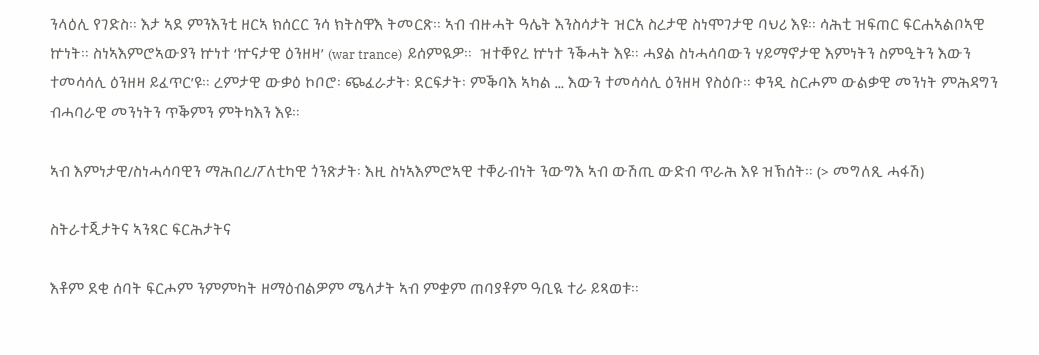ንላዕሊ የገድስ። እታ ኣደ ምንእንቲ ዘርኣ ክሰርር ንሳ ክትስዋእ ትመርጽ። ኣብ ብዙሓት ዓሌት እንስሳታት ዝርአ ስረታዊ ስነሞገታዊ ባህሪ እዩ። ሳሕቲ ዝፍጠር ፍርሐኣልቦኣዊ ኵነት። ስነኣእምሮኣውያን ኵነተ ‘ኵናታዊ ዕንዘዛ’ (war trance)  ይሰምዪዎ።  ዝተቐየረ ኵነተ ንቕሓት እዩ። ሓያል ስነሓሳባውን ሃይማኖታዊ እምነትን ስምዒትን እውን ተመሳሳሊ ዕንዘዛ ይፈጥር’ዩ። ረምታዊ ውቃዕ ኮቦሮ፡ ጭፈራታት፡ ደርፍታት፡ ምቕባእ ኣካል … እውን ተመሳሳሊ ዕንዘዛ የስዕቡ። ቀንዲ ስርሖም ውልቃዊ መንነት ምሕዳግን  ብሓባራዊ መንነትን ጥቕምን ምትካእን እዩ።

ኣብ እምነታዊ/ስነሓሳባዊን ማሕበረ/ፖለቲካዊ ጎንጽታት፡ እዚ ስነኣእምሮኣዊ ተቐራብነት ንውግእ ኣብ ውሽጢ ውድብ ጥራሕ እዩ ዝኽሰት። (> መግለጺ ሓፋሽ)

ስትራተጂታትና ኣንጻር ፍርሕታትና

እቶም ደቂ ሰባት ፍርሖም ንምምካት ዘማዕብልዎም ሜላታት ኣብ ምቋም ጠባያቶም ዓቢዪ ተራ ይጻወቱ።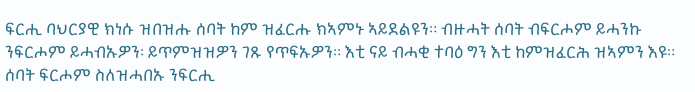ፍርሒ ባህርያዊ ክነሱ ዝበዝሑ ሰባት ከም ዝፈርሑ ክኣምኑ ኣይደልዩን። ብዙሓት ሰባት ብፍርሖም ይሓንኩ  ንፍርሖም ይሓብኡዎን፡ ይጥምዝዝዎን ገጹ የጥፍኡዎን። እቲ ናይ ብሓቂ ተባዕ ግን እቲ ከምዝፈርሕ ዝኣምን እዩ።  ሰባት ፍርሖም ስለዝሓበኡ ንፍርሒ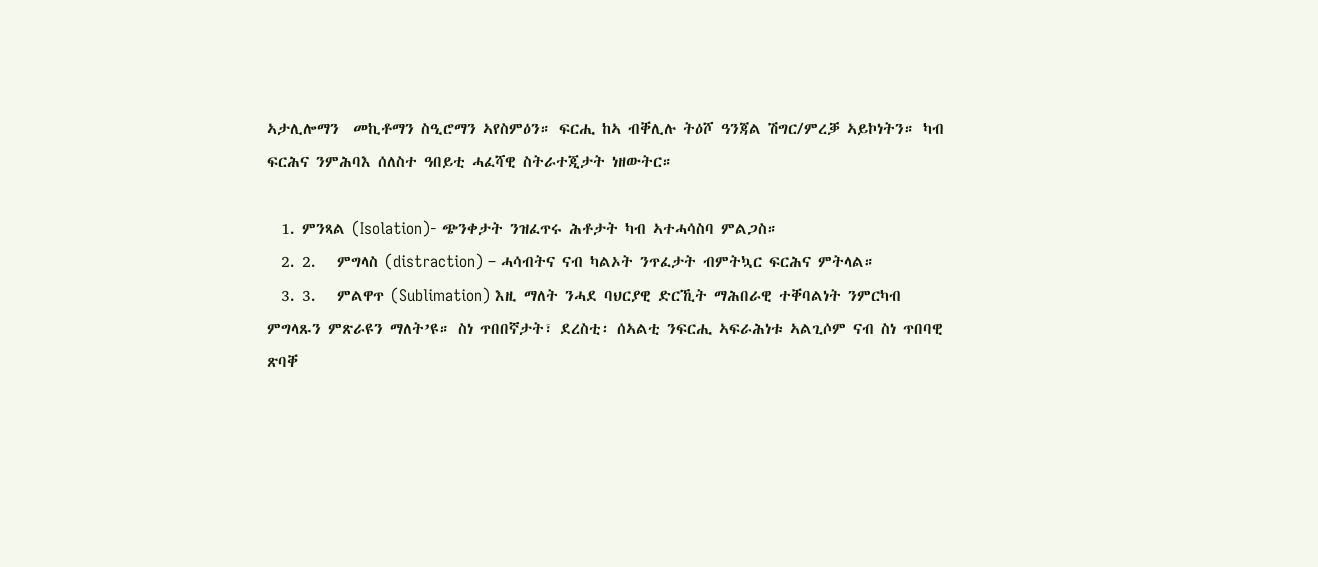ኣታሊሎማን  መኪቶማን ስዒሮማን ኣየስምዕን። ፍርሒ ከኣ ብቐሊሉ ትዕሾ ዓንጃል ሽግር/ምረቓ ኣይኮነትን። ካብ ፍርሕና ንምሕባእ ሰለስተ ዓበይቲ ሓፈሻዊ ስትራተጂታት ነዘውትር።

  1. ምንጻል (Isolation)- ጭንቀታት ንዝፈጥሩ ሕቶታት ካብ ኣተሓሳስባ ምልጋስ።
  2. 2.   ምግላስ (distraction) – ሓሳብትና ናብ ካልኦት ንጥፈታት ብምትኳር ፍርሕና ምትላል።
  3. 3.   ምልዋጥ (Sublimation) እዚ ማለት ንሓደ ባህርያዊ ድርኺት ማሕበራዊ ተቐባልነት ንምርካብ ምግላጹን ምጽራዩን ማለት’ዩ። ስነ ጥበበኛታት፣ ደረስቲ፡ ሰኣልቲ ንፍርሒ ኣፍራሕነቱ ኣልጊሶም ናብ ስነ ጥበባዊ ጽባቐ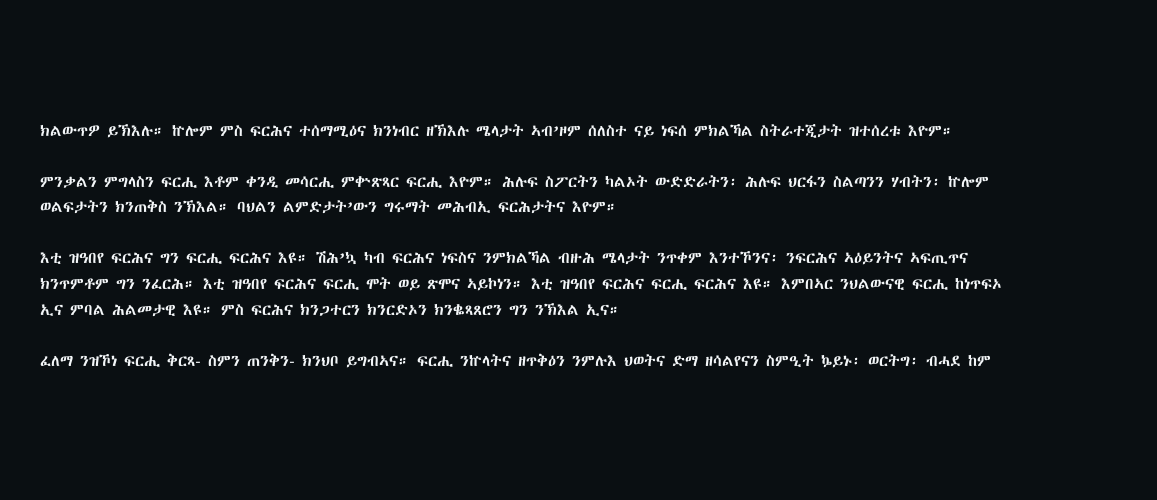ክልውጥዎ ይኽእሉ። ኵሎም ምስ ፍርሕና ተሰማሚዕና ክንነብር ዘኽእሉ ሜላታት ኣብ’ዞም ሰለስተ ናይ ነፍሰ ምክልኻል ስትራተጂታት ዝተሰረቱ እዮም።

ምንቃልን ምግላስን ፍርሒ እቶም ቀንዲ መሳርሒ ምቍጽጻር ፍርሒ እዮም። ሕሉፍ ስፖርትን ካልኦት ውድድራትን፡ ሕሉፍ ህርፋን ስልጣንን ሃብትን፡ ኵሎም ወልፍታትን ክንጠቅስ ንኽእል። ባህልን ልምድታት’ውን ግሩማት መሕብኢ ፍርሕታትና እዮም።

እቲ ዝዓበየ ፍርሕና ግን ፍርሒ ፍርሕና እዩ። ሽሕ’ኳ ካብ ፍርሕና ነፍስና ንምክልኻል ብዙሕ ሜላታት ንጥቀም እንተኾንና፡ ንፍርሕና ኣዕይንትና ኣፍጢጥና ክንጥምቶም ግን ንፈርሕ። እቲ ዝዓበየ ፍርሕና ፍርሒ ሞት ወይ ጽሞና ኣይኮነን። እቲ ዝዓበየ ፍርሕና ፍርሒ ፍርሕና እዩ። እምበኣር ንህልውናዊ ፍርሒ ከነጥፍኦ ኢና ምባል ሕልመታዊ እዩ። ምስ ፍርሕና ክንጋተርን ክንርድኦን ክንቈጻጸሮን ግን ንኽእል ኢና።

ፈለማ ንዝኾነ ፍርሒ ቅርጻ- ስምን ጠንቅን- ክንህቦ ይግብኣና። ፍርሒ ንኵላትና ዘጥቅዕን ንምሉእ ህወትና ድማ ዘሳልየናን ስምዒት ኴይኑ፡ ወርትግ፡ ብሓደ ከም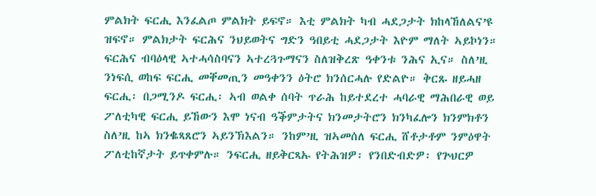ምልክት ፍርሒ እንፈልጦ ምልክት ይፍኖ። እቲ ምልክት ካብ ሓደጋታት ክከላኸለልና’ዩ ዝፍኖ። ምልክታት ፍርሕና ንህይወትና ግድን ዓበይቲ ሓደጋታት እዮም ማለት ኣይኮነን። ፍርሕና ብባዕላዊ ኣተሓሳስባናን ኣተረጓጉማናን ስለዝቅረጽ ዓቀንቱ ንሕና ኢና። ስለ’ዚ ንነፍሲ ወከፍ ፍርሒ መቐመጢን መዓቀንን ዕትሮ ክንሰርሓሉ የድልዮ። ቅርጹ ዘይሓዘ ፍርሒ፡ በጋሚንዶ ፍርሒ፡ ኣብ ወልቀ ሰባት ጥራሕ ከይተደረተ ሓባራዊ ማሕበራዊ ወይ ፖለቲካዊ ፍርሒ ይኸውን እሞ ነናብ ዓቕምታትና ክንመታትሮን ክንካፈሎን ክንምክቶን ስለ’ዚ ከኣ ክንቈጻጸሮን ኣይንኽእልን። ንከም’ዚ ዝኣመሰለ ፍርሒ ሸቶታቶም ንምዕዋት ፖለቲከኛታት ይጥቀምሉ። ንፍርሒ ዘይቅርጻኡ የትሕዝዎ፡ የንበድብድዎ፡ የጕህርዎ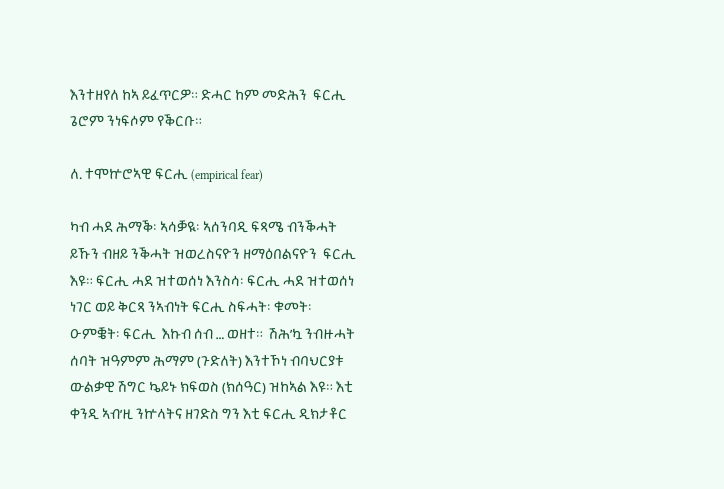እንተዘየለ ከኣ ይፈጥርዎ። ድሓር ከም መድሕን  ፍርሒ ጌሮም ንነፍሶም የቕርቡ።

ለ. ተሞኵሮኣዊ ፍርሒ (empirical fear)

ካብ ሓደ ሕማቕ፡ ኣሳቓዪ፡ ኣሰንባዲ ፍጻሜ ብንቕሓት ይኹን ብዘይ ንቕሓት ዝወረስናዮን ዘማዕበልናዮን  ፍርሒ እዩ። ፍርሒ ሓደ ዝተወሰነ እንስሳ፡ ፍርሒ ሓደ ዝተወሰነ ነገር ወይ ቅርጻ ንኣብነት ፍርሒ ስፍሓት፡ ቁመት፡ ዑምቜት፡ ፍርሒ  እኩብ ሰብ … ወዘተ።  ሽሕ’ኳ ንብዙሓት ሰባት ዝዓምም ሕማም (ጉድለት) እንተኾነ ብባህርያቱ ውልቃዊ ሽግር ኴይኑ ክፍወስ (ክሰዓር) ዝከኣል እዩ። እቲ ቀንዲ ኣብ’ዚ ንኵላትና ዘገድስ ግን እቲ ፍርሒ ዲክታቶር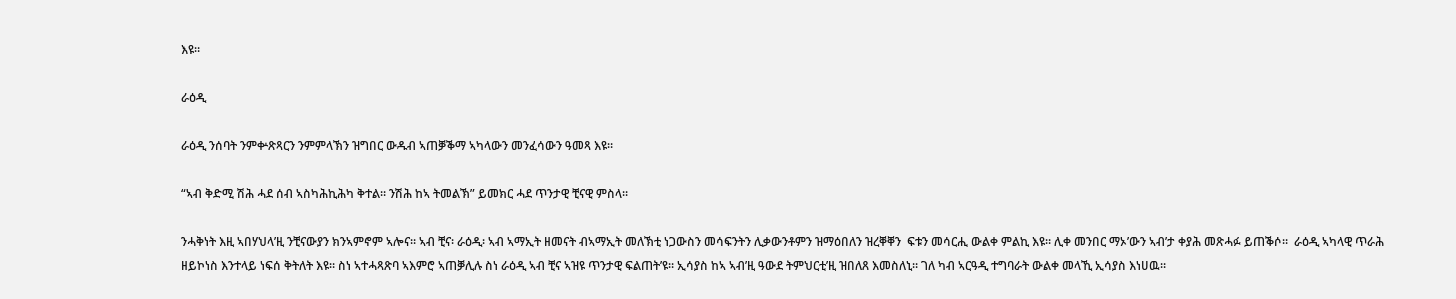እዩ።

ራዕዲ

ራዕዲ ንሰባት ንምቍጽጻርን ንምምላኽን ዝግበር ውዱብ ኣጠቓቕማ ኣካላውን መንፈሳውን ዓመጻ እዩ።

“ኣብ ቅድሚ ሽሕ ሓደ ሰብ ኣስካሕኪሕካ ቅተል። ንሽሕ ከኣ ትመልኽ” ይመክር ሓደ ጥንታዊ ቺናዊ ምስላ።

ንሓቅነት እዚ ኣበሃህላ’ዚ ንቺናውያን ክንኣምኖም ኣሎና። ኣብ ቺና፡ ራዕዲ፡ ኣብ ኣማኢት ዘመናት ብኣማኢት መለኽቲ ነጋውስን መሳፍንትን ሊቃውንቶምን ዝማዕበለን ዝረቐቐን  ፍቱን መሳርሒ ውልቀ ምልኪ እዩ። ሊቀ መንበር ማኦ’ውን ኣብ’ታ ቀያሕ መጽሓፉ ይጠቕሶ።  ራዕዲ ኣካላዊ ጥራሕ ዘይኮነስ እንተላይ ነፍሰ ቅትለት እዩ። ስነ ኣተሓጻጽባ ኣእምሮ ኣጠቓሊሉ ስነ ራዕዲ ኣብ ቺና ኣዝዩ ጥንታዊ ፍልጠት’ዩ። ኢሳያስ ከኣ ኣብ’ዚ ዓውደ ትምህርቲ’ዚ ዝበለጸ እመስለኒ። ገለ ካብ ኣርዓዲ ተግባራት ውልቀ መላኺ ኢሳያስ እነሀዉ።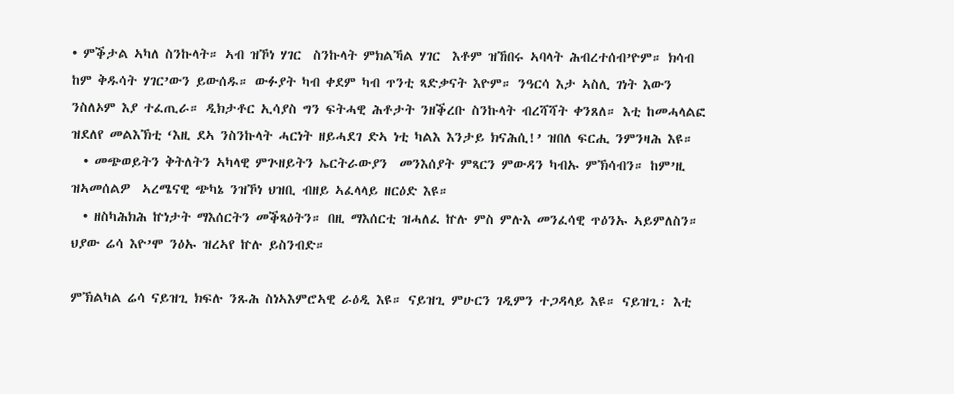• ምቕታል ኣካለ ስንኩላት። ኣብ ዝኾነ ሃገር  ስንኩላት ምክልኻል ሃገር  እቶም ዝኸበሩ ኣባላት ሕብረተሰብ’ዮም። ክሳብ ከም ቅዱሳት ሃገር’ውን ይውሰዱ። ውፉያት ካብ ቀደም ካብ ጥንቲ ጻድቃናት እዮም። ንዓርሳ እታ ኣስሊ ገነት እውን ንስለኦም እያ ተፈጢራ። ዲክታቶር ኢሳያስ ግን ፍትሓዊ ሕቶታት ንዘቕረቡ ስንኩላት ብረሻሻት ቀንጸለ። እቲ ከመሓላልፎ ዝደለየ መልእኽቲ ‘እዚ ደኣ ንስንኩላት ሓርነት ዘይሓደገ ድኣ ነቲ ካልእ እንታይ ክናሕሲ!’ ዝበለ ፍርሒ ንምንዛሕ እዩ።
  • መጭወይትን ቅትለትን ኣካላዊ ምጕዘይትን ኤርትራውያን  መንእሰያት ምጻርን ምውዳን ካብኡ ምኽሳብን። ከም’ዚ ዝኣመሰልዎ  ኣረሜናዊ ጭካኔ ንዝኾነ ህዝቢ ብዘይ ኣፈላላይ ዘርዕድ እዩ።
  • ዘስካሕክሕ ኵነታት ማእሰርትን መቕጻዕትን። በዚ ማእሰርቲ ዝሓለፈ ኵሉ ምስ ምሉእ መንፈሳዊ ጥዕንኡ ኣይምለስን። ህያው ሬሳ እዮ’ሞ ንዕኡ ዝረኣየ ኵሉ ይስንብድ።

ምኽልካል ሬሳ ናይዝጊ ክፍሉ ንጹሕ ስነኣእምሮኣዊ ራዕዲ እዩ። ናይዝጊ ምሁርን ገዲምን ተጋዳላይ እዩ። ናይዝጊ፡ እቲ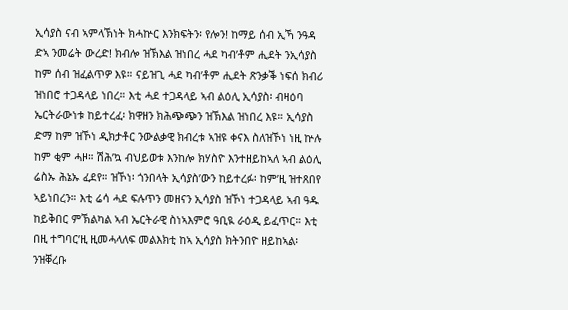ኢሳያስ ናብ ኣምላኽነት ክሓኵር እንክፍትን፡ የሎን! ከማይ ሰብ ኢኻ ንዓዳ ድኣ ንመሬት ውረድ! ክብሎ ዝኽእል ዝነበረ ሓደ ካብ’ቶም ሒደት ንኢሳያስ ከም ሰብ ዝፈልጥዎ እዩ። ናይዝጊ ሓደ ካብ’ቶም ሒደት ጽንቃቕ ነፍሰ ክብሪ ዝነበሮ ተጋዳላይ ነበረ። እቲ ሓደ ተጋዳላይ ኣብ ልዕሊ ኢሳያስ፡ ብዛዕባ ኤርትራውነቱ ከይተረፈ፡ ክዋዘን ክሕጭጭን ዝኽእል ዝነበረ እዩ። ኢሳያስ ድማ ከም ዝኾነ ዲክታቶር ንውልቃዊ ክብረቱ ኣዝዩ ቀናእ ስለዝኾነ ነዚ ኵሉ ከም ቂም ሓዞ። ሽሕ’ኳ ብህይወቱ እንከሎ ክሃስዮ እንተዘይከኣለ ኣብ ልዕሊ ሬስኡ ሕኔኡ ፈደየ። ዝኾነ፡ ጎንበላት ኢሳያስ’ውን ከይተረፉ፡ ከም’ዚ ዝተጸበየ ኣይነበረን። እቲ ሬሳ ሓደ ፍሉጥን መዘናን ኢሳያስ ዝኾነ ተጋዳላይ ኣብ ዓዱ ከይቅበር ምኽልካል ኣብ ኤርትራዊ ስነኣእምሮ ዓቢዪ ራዕዲ ይፈጥር። እቲ በዚ ተግባር’ዚ ዚመሓላለፍ መልእክቲ ከኣ ኢሳያስ ክትንበዮ ዘይከኣል፡ ንዝቐረቡ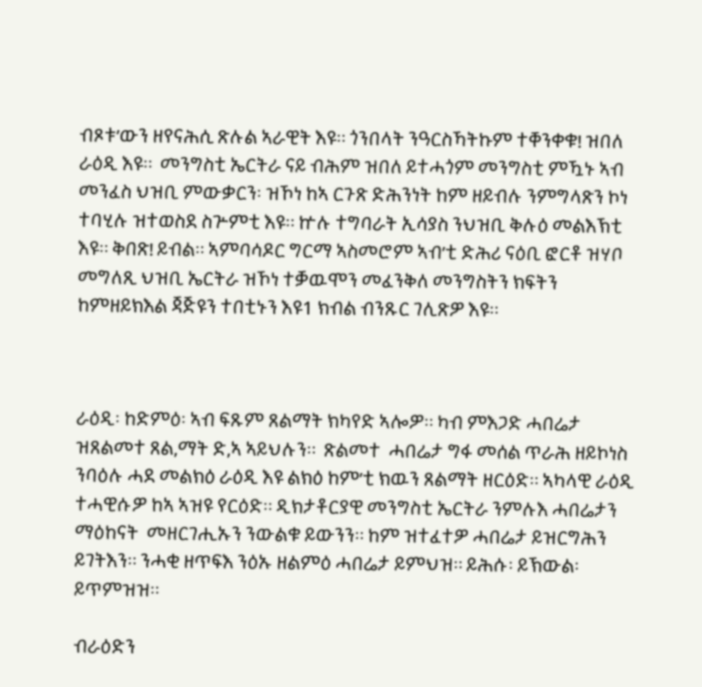ብጾቱ’ውን ዘየናሕሲ ጽሉል ኣራዊት እዩ። ጎንበላት ንዓርስኻትኩም ተቐንቀቁ! ዝበለ ራዕዲ እዩ።  መንግስቲ ኤርትራ ናይ ብሕም ዝበለ ይተሓጎም መንግስቲ ምዃኑ ኣብ መንፈስ ህዝቢ ምውቃርን፡ ዝኾነ ከኣ ርጉጽ ድሕንነት ከም ዘይብሉ ንምግላጽን ኮነ ተባሂሉ ዝተወስደ ስጕምቲ እዩ። ኵሉ ተግባራት ኢሳያስ ንህዝቢ ቅሉዕ መልእኽቲ እዩ። ቅበጽ! ይብል። ኣምባሳዶር ግርማ ኣስመሮም ኣብ’ቲ ድሕሪ ናዕቢ ፎርቶ ዝሃቦ መግለጺ ህዝቢ ኤርትራ ዝኾነ ተቓዉሞን መፈንቅለ መንግስትን ክፍትን ከምዘይክእል ጃጅዩን ተበቲኑን እዩ1 ክብል ብንጹር ገሊጽዎ እዩ።



ራዕዲ፡ ከድምዕ፡ ኣብ ፍጹም ጸልማት ክካየድ ኣሎዎ። ካብ ምእጋድ ሓበሬታ ዝጸልመተ ጸል,ማት ድ,ኣ ኣይህሉን።  ጽልመተ  ሓበሬታ ግፋ መሰል ጥራሕ ዘይኮነስ ንባዕሉ ሓደ መልክዕ ራዕዲ እዩ ልክዕ ከም’ቲ ክዉን ጸልማት ዘርዕድ። ኣካላዊ ራዕዲ ተሓዊሱዎ ከኣ ኣዝዩ የርዕድ። ዲክታቶርያዊ መንግስቲ ኤርትራ ንምሉእ ሓበሬታን ማዕከናት  መዘርገሒኡን ንውልቁ ይውንን። ከም ዝተፈተዎ ሓበሬታ ይዝርግሕን ይገትእን። ንሓቂ ዘጥፍእ ንዕኡ ዘልምዕ ሓበሬታ ይምህዝ። ይሕሱ፡ ይኽውል፡ ይጥምዝዝ።

ብራዕድን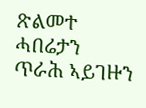ጽልመተ ሓበሬታን  ጥራሕ ኣይገዙን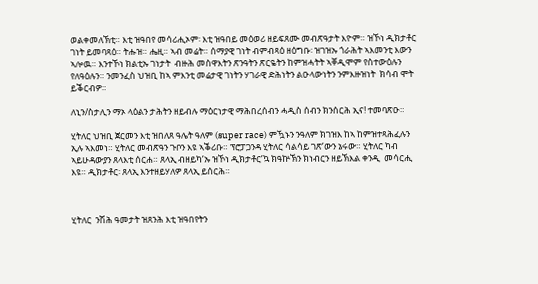ወልቀመለኽቲ። እቲ ዝዓበየ መሳሪሒኦም፡ እቲ ዝዓበይ መዕወሪ ዘይፍጸሙ መብጽዓታት እዮም። ዝኾነ ዲክታቶር ገነት ይመባጻዕ። ትሑዝ። ሔዚ። ኣብ መሬት። ሰማያዊ ገነት ብምብጻዕ ዘዕግቡ፡ ዝገዝኡ ጎራሕት ኣእመንቲ እውን ኣሎዉ። እንተኾነ ክልቲኡ ገነታት  ብዙሕ መስዋእትን ጽንዓትን ጽርዬትን ከምዝሓትት ኣቐዲሞም የስተውዕሉን የለዓዕሉን። ንመንፈስ ህዝቢ ከኣ ምእንቲ መሬታዊ ገነትን ሃገራዊ ድሕነትን ልዑላውነትን ንምእዙዝነት  ክሳብ ሞት ይቕርብዎ።

ለኒን/ስታሊን ማኦ ላዕልን ታሕትን ዘይብሉ ማዕርነታዊ ማሕበረሰብን ሓዲስ ሰብን ክንሰርሕ ኢና! ተመባጽዑ።

ሂትለር ህዝቢ ጀርመን እቲ ዝበለጸ ዓሌት ዓለም (super race) ምዃኑን ንዓለም ክገዝእ ከኣ ከምዝተጻሕፈሉን ኢሉ ኣእመነ። ሂትለር መብጽዓን ጉቦን እዩ ኣቕሪቡ። ፕሮፓጋንዳ ሂትለር ሳልሳይ ገጽ’ውን ኔሩው። ሂትለር ካብ ኣይሁዳውያን ጸላእቲ ሰርሐ። ጸላኢ ብዘይካ’ኡ ዝኾነ ዲክታቶር’ኳ ክዓኵኽን ክነብርን ዘይኽእል ቀንዲ  መሳርሒ እዩ። ዲክታቶር፡ ጸላኢ እንተዘይሃለዎ ጸላኢ ይሰርሕ።



ሂትለር  ንሽሕ ዓመታት ዝጸንሕ እቲ ዝዓበየትን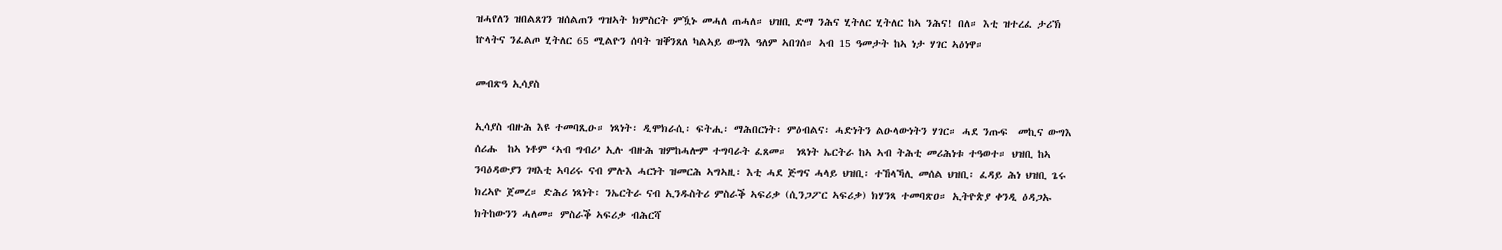ዝሓየለን ዝበልጸገን ዝሰልጠን ግዝኣት ክምስርት ምዃኑ መሓለ ጠሓለ። ህዝቢ ድማ ንሕና ሂትለር ሂትለር ከኣ ንሕና! በለ። እቲ ዝተረፈ ታሪኽ ኵላትና ንፈልጦ ሂትለር 65 ሚልዮን ሰባት ዝቐንጸለ ካልኣይ ውግእ ዓለም ኣበገሰ። ኣብ 15 ዓመታት ከኣ ነታ ሃገር ኣዕነዋ።

መብጽዓ ኢሳያስ

ኢሳያስ ብዙሕ እዩ ተመባጺዑ። ነጻነት፡ ዲሞክራሲ፡ ፍትሒ፡ ማሕበርነት፡ ምዕብልና፡ ሓድነትን ልዑላውነትን ሃገር። ሓደ ንጡፍ  መኪና ውግእ ሰሪሑ  ከኣ ነቶም ‘ኣብ ግብሪ’ ኢሉ ብዙሕ ዝምከሓሎም ተግባራት ፈጸመ።  ነጻነት ኤርትራ ከኣ ኣብ ትሕቲ መሪሕነቱ ተዓወተ። ህዝቢ ከኣ ንባዕዳውያን ገዛእቲ ኣባሪሩ ናብ ምሉእ ሓርነት ዝመርሕ ኣግኣዚ፡ እቲ ሓደ ጅግና ሓላይ ህዝቢ፡ ተኸላኻሊ መሰል ህዝቢ፡ ፈዳይ ሕነ ህዝቢ ጌሩ ክረኣዮ ጀመረ። ድሕሪ ነጻነት፡ ንኤርትራ ናብ ኢንዱስትሪ ምስራቕ ኣፍሪቃ (ሲንጋፖር ኣፍሪቃ) ክሃንጻ ተመባጽዐ። ኢትዮጵያ ቀንዲ ዕዳጋኡ ክትከውንን ሓለመ። ምስራቕ ኣፍሪቃ ብሕርሻ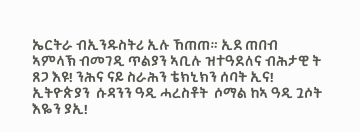ኤርትራ ብኢንዱስትሪ ኢሉ ኸጠጠ። ኢደ ጠበብ ኣምላኽ ብመገዲ ጥልያን ኣቢሉ ዝተዓደለና ብሕታዊ ት ጸጋ እዩ! ንሕና ናይ ስራሕን ቴክኒክን ሰባት ኢና! ኢትዮጵያን  ሱዳንን ዓዲ ሓረስቶት  ሶማል ከኣ ዓዲ ጓሶት እዬን ያኢ!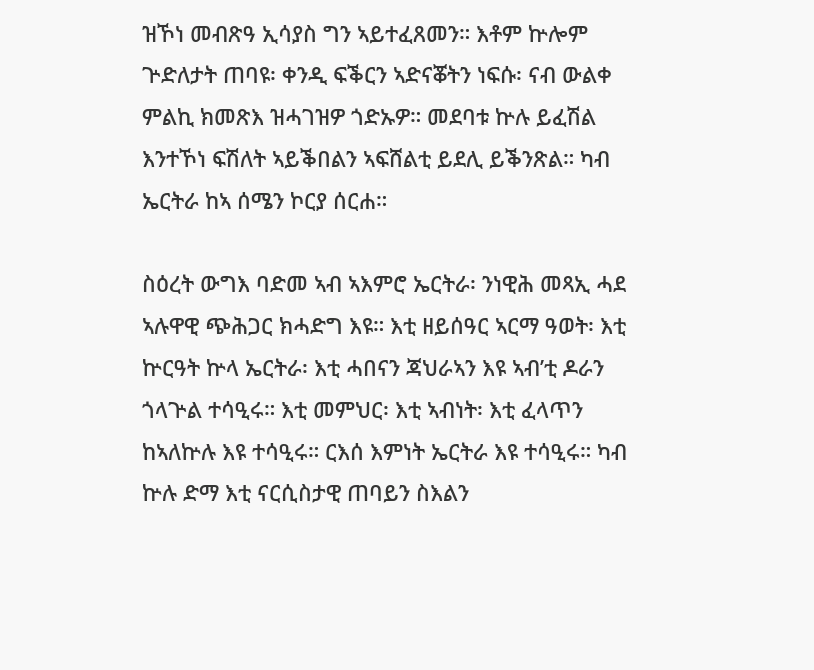ዝኾነ መብጽዓ ኢሳያስ ግን ኣይተፈጸመን። እቶም ኵሎም ጕድለታት ጠባዩ፡ ቀንዲ ፍቕርን ኣድናቖትን ነፍሱ፡ ናብ ውልቀ ምልኪ ክመጽእ ዝሓገዝዎ ጎድኡዎ። መደባቱ ኵሉ ይፈሽል እንተኾነ ፍሽለት ኣይቕበልን ኣፍሸልቲ ይደሊ ይቕንጽል። ካብ ኤርትራ ከኣ ሰሜን ኮርያ ሰርሐ።

ስዕረት ውግእ ባድመ ኣብ ኣእምሮ ኤርትራ፡ ንነዊሕ መጻኢ ሓደ ኣሉዋዊ ጭሕጋር ክሓድግ እዩ። እቲ ዘይሰዓር ኣርማ ዓወት፡ እቲ ኵርዓት ኵላ ኤርትራ፡ እቲ ሓበናን ጃህራኣን እዩ ኣብ’ቲ ዶራን ጎላጕል ተሳዒሩ። እቲ መምህር፡ እቲ ኣብነት፡ እቲ ፈላጥን ከኣለኵሉ እዩ ተሳዒሩ። ርእሰ እምነት ኤርትራ እዩ ተሳዒሩ። ካብ ኵሉ ድማ እቲ ናርሲስታዊ ጠባይን ስእልን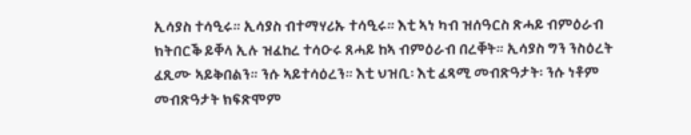ኢሳያስ ተሳዒሩ። ኢሳያስ ብተማሃሪኡ ተሳዒሩ። እቲ ኣነ ካብ ዝሰዓርስ ጽሓይ ብምዕራብ ክትበርቕ ይቐላ ኢሉ ዝፈከረ ተሳዑሩ ጸሓይ ከኣ ብምዕራብ በረቐት። ኢሳያስ ግን ንስዕረት ፈጺሙ ኣይቅበልን። ንሱ ኣይተሳዕረን። እቲ ህዝቢ፡ እቲ ፈጻሚ መብጽዓታት፡ ንሱ ነቶም መብጽዓታት ክፍጽሞም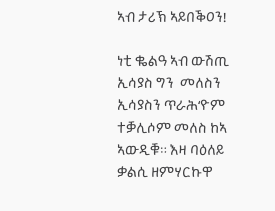ኣብ ታሪኽ ኣይበቕዐን!

ነቲ ቈልዓ ኣብ ውሽጢ ኢሳያስ ግን  መለስን ኢሳያስን ጥራሕ‘ዮም ተቓሊሶም መለስ ከኣ ኣውዲቑ። እዛ ባዕለይ ቃልሲ ዘምሃርኩዋ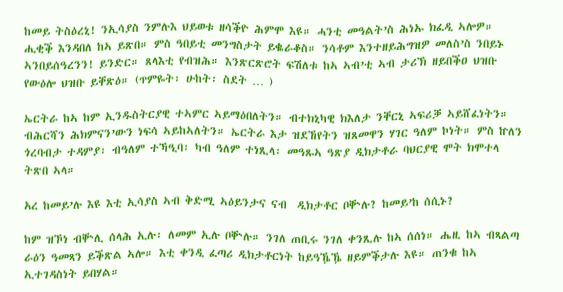ከመይ ትስዕረኒ! ንኢሳያስ ንምሉእ ህይወቱ ዘሳቕዮ ሕምሞ እዩ። ሓንቲ መዓልት’ስ ሕነኡ ክፈዲ ኣሎዎ። ሒቂቕ እንዳበለ ከኣ ይጽበ። ምስ ዓበይቲ መንግስታት ይቈራቆስ። ንሳቶም እንተዘይሕግዝዎ መለስ’ስ ንበይኑ ኣንበይሰዓረንን! ይንድር። ጸላእቲ የብዝሕ። እንጽርጽሮት ፍሽለቱ ከኣ ኣብ’ቲ ኣብ ታሪኽ ዘይበቕዐ ህዝቡ የውዕሎ ህዝቡ ይቐጽዕ። (ጥምዬት፡ ሁከት፡ ስደት … )

ኤርትራ ከኣ ከም ኢንዱስትርያዊ ተኣምር ኣይማዕበለትን። ብተክኒካዊ ክእለታ ንቐርኒ ኣፍሪቓ ኣይሸፈነትን።  ብሕርሻን ሕክምናን’ውን ነፍሳ ኣይከኣለትን። ኤርትራ እታ ዝደኸየትን ዝጸመዋን ሃገር ዓለም ኮነት። ምስ ኵለን ጎረባብታ ተዳምያ፡ ብዓለም ተኻዒባ፡ ካብ ዓለም ተነጺላ፡ መዓጹኣ ዓጽያ ዲክታቶራ ባህርያዊ ሞት ክሞተላ ትጽበ ኣላ።

አረ ከመይ’ሉ እዩ እቲ ኢሳያስ ኣብ ቅድሚ ኣዕይንታና ናብ  ዲክታቶር ቦቝሉ? ከመይ’ከ ሰሲኑ?

ከም ዝኾነ ብቝሊ ሰላሕ ኢሉ፡ ለመም ኢሉ ቦቝሉ። ንገለ ጠቢሩ ንገለ ቀንጺሉ ከኣ ሰሰነ። ሔዚ ከኣ ብጻልጣ ራዕን ዓመጻን ይቕጽል ኣሎ። እቲ ቀንዲ ፈጣሪ ዲክታቶርነት ከይዓዄዄ ዘይምቕታሉ እዩ። ጠንቁ ከኣ  ኢተገዳስነት ይበሃል።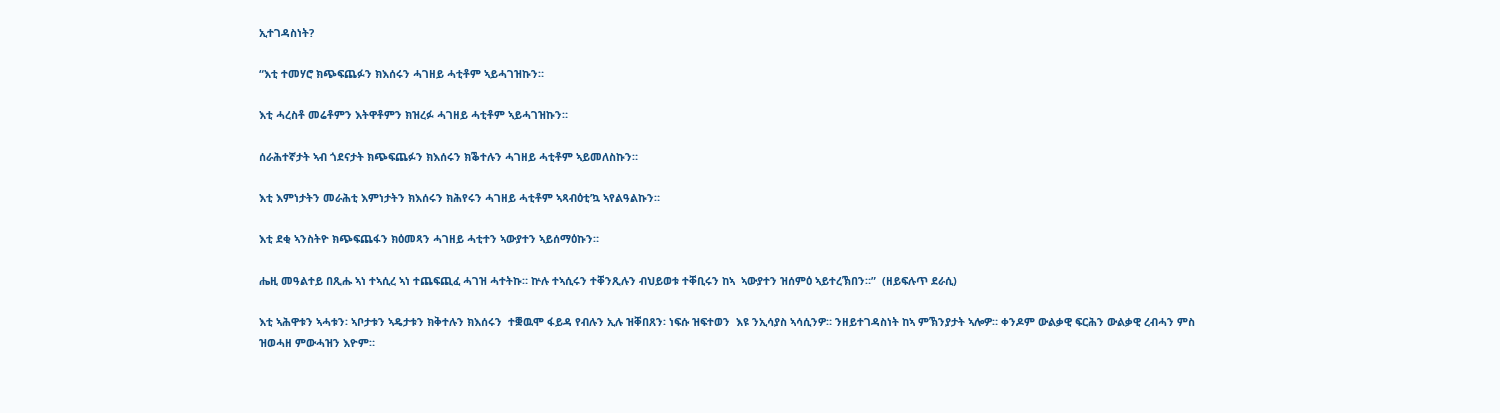ኢተገዳስነት?

“እቲ ተመሃሮ ክጭፍጨፉን ክእሰሩን ሓገዘይ ሓቲቶም ኣይሓገዝኩን።

እቲ ሓረስቶ መሬቶምን እትዋቶምን ክዝረፉ ሓገዘይ ሓቲቶም ኣይሓገዝኩን።

ሰራሕተኛታት ኣብ ጎደናታት ክጭፍጨፉን ክእሰሩን ክቕተሉን ሓገዘይ ሓቲቶም ኣይመለስኩን።

እቲ እምነታትን መራሕቲ እምነታትን ክእሰሩን ክሕየሩን ሓገዘይ ሓቲቶም ኣጻብዕቲ’ኳ ኣየልዓልኩን።

እቲ ደቂ ኣንስትዮ ክጭፍጨፋን ክዕመጻን ሓገዘይ ሓቲተን ኣውያተን ኣይሰማዕኩን።

ሔዚ መዓልተይ በጺሑ ኣነ ተኣሲረ ኣነ ተጨፍጪፈ ሓገዝ ሓተትኩ። ኵሉ ተኣሲሩን ተቐንጺሉን ብህይወቱ ተቐቢሩን ከኣ  ኣውያተን ዝሰምዕ ኣይተረኽበን።”  (ዘይፍሉጥ ደራሲ)

እቲ ኣሕዋቱን ኣሓቱን፡ ኣቦታቱን ኣዴታቱን ክቅተሉን ክእሰሩን  ተቛዉሞ ፋይዳ የብሉን ኢሉ ዝቐበጸን፡ ነፍሱ ዝፍተወን  እዩ ንኢሳያስ ኣሳሲንዎ። ንዘይተገዳስነት ከኣ ምኽንያታት ኣሎዎ። ቀንዶም ውልቃዊ ፍርሕን ውልቃዊ ረብሓን ምስ ዝወሓዘ ምውሓዝን እዮም።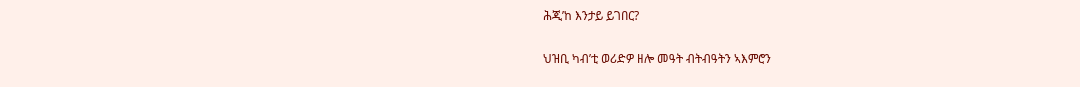ሕጂ’ከ እንታይ ይገበር?

ህዝቢ ካብ’ቲ ወሪድዎ ዘሎ መዓት ብትብዓትን ኣእምሮን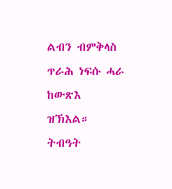ልብን ብምቅላስ ጥራሕ ነፍሱ ሓራ ከውጽእ ዝኽእል። ትብዓት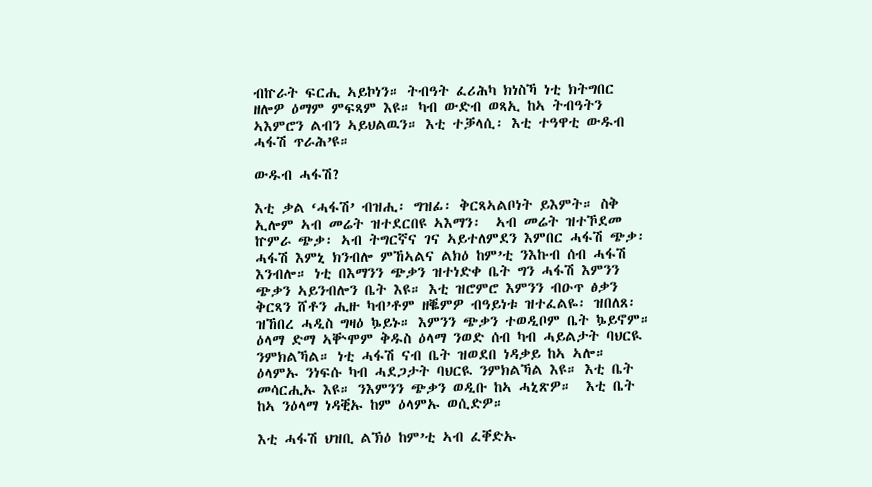ብኵራት ፍርሒ ኣይኮነን። ትብዓት ፈሪሕካ ክነስኻ ነቲ ክትግበር ዘሎዎ ዕማም ምፍጻም እዩ። ካብ ውድብ ወጻኢ ከኣ ትብዓትን ኣእምሮን ልብን ኣይህልዉን። እቲ ተቓላሲ፡ እቲ ተዓዋቲ ውዱብ ሓፋሽ ጥራሕ’ዩ።

ውዱብ ሓፋሽ?

እቲ ቃል ‘ሓፋሽ’ ብዝሒ፡ ግዝፊ፡ ቅርጻኣልቦነት ይእምት። ስቅ ኢሎም ኣብ መሬት ዝተደርበዩ ኣእማን፡  ኣብ መሬት ዝተኾደመ ኵምራ ጭቃ፡ ኣብ ትግርኛና ገና ኣይተለምደን እምበር ሓፋሽ ጭቃ፡ ሓፋሽ እምኒ ክንብሎ ምኸኣልና ልክዕ ከም’ቲ ንእኩብ ሰብ ሓፋሽ እንብሎ። ነቲ በእማንን ጭቃን ዝተነድቀ ቤት ግን ሓፋሽ እምንን ጭቃን ኣይንብሎን ቤት እዩ። እቲ ዝሮምሮ እምንን ብዑጥ ፅቃን ቅርጻን ሸቶን ሒዙ ካብ’ቶም ዘቘምዎ ብዓይነቱ ዝተፈልዬ፡ ዝበለጸ፡ ዝኸበረ ሓዲስ ግዛዕ ኴይኑ። እምንን ጭቃን ተወዲቦም ቤት ኴይኖም። ዕላማ ድማ ኣቝሞም ቅዱስ ዕላማ ንወድ ሰብ ካብ ሓይልታት ባህርዪ ንምክልኻል። ነቲ ሓፋሽ ናብ ቤት ዝወደበ ነዳቃይ ከኣ ኣሎ። ዕላምኡ ንነፍሱ ካብ ሓደጋታት ባህርዪ ንምክልኻል እዩ። እቲ ቤት መሳርሒኡ እዩ። ንእምንን ጭቃን ወዲቡ ከኣ ሓኒጽዎ።  እቲ ቤት ከኣ ንዕላማ ነዳቒኡ ከም ዕላምኡ ወሲድዎ።

እቲ ሓፋሽ ህዝቢ ልኽዕ ከም’ቲ ኣብ ፈቐድኡ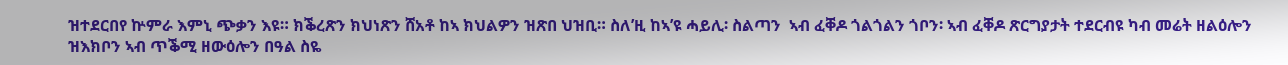ዝተደርበየ ኵምራ እምኒ ጭቃን እዩ። ክቕረጽን ክህነጽን ሸአቶ ከኣ ክህልዎን ዝጽበ ህዝቢ። ስለ’ዚ ከኣ’ዩ ሓይሊ፡ ስልጣን  ኣብ ፈቐዶ ጎልጎልን ጎቦን፡ ኣብ ፈቐዶ ጽርግያታት ተደርብዩ ካብ መሬት ዘልዕሎን ዝእክቦን ኣብ ጥቕሚ ዘውዕሎን በዓል ስዬ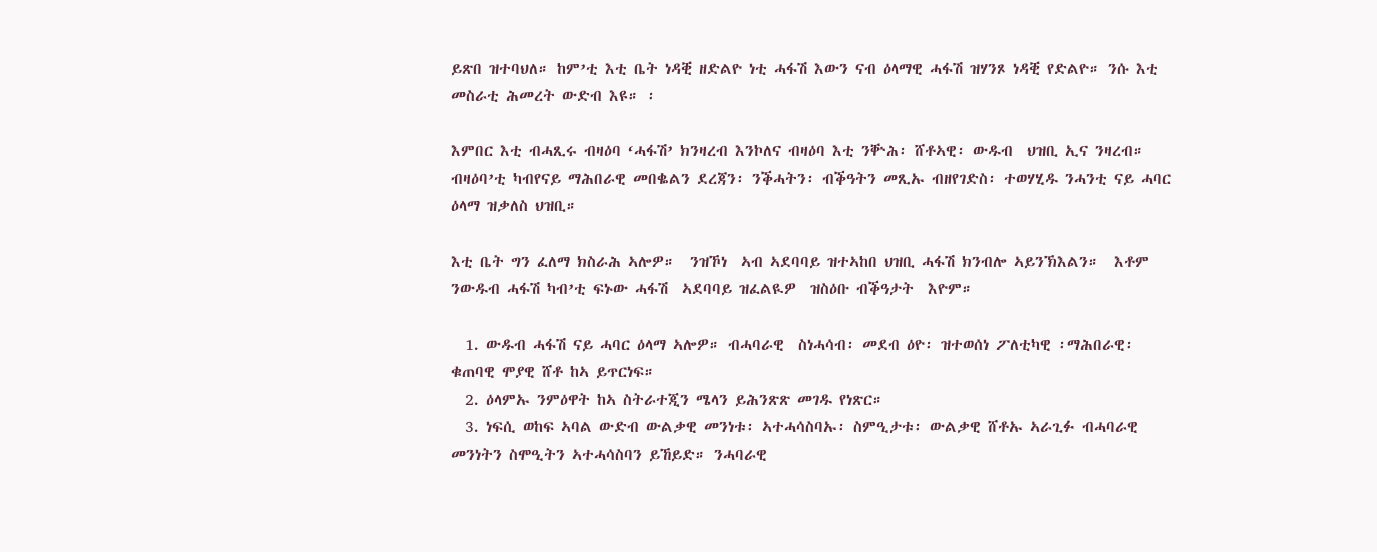ይጽበ ዝተባህለ። ከም’ቲ እቲ ቤት ነዳቒ ዘድልዮ ነቲ ሓፋሽ እውን ናብ ዕላማዊ ሓፋሽ ዝሃንጾ ነዳቒ የድልዮ። ንሱ እቲ መስራቲ ሕመረት ውድብ እዩ። ፡

እምበር እቲ ብሓጺሩ ብዛዕባ ‘ሓፋሽ’ ክንዛረብ እንኮለና ብዛዕባ እቲ ንቝሕ፡ ሸቶኣዊ፡ ውዱብ  ህዝቢ ኢና ንዛረብ። ብዛዕባ’ቲ ካብየናይ ማሕበራዊ መበቈልን ደረጃን፡ ንቕሓትን፡ ብቕዓትን መጺኡ ብዘየገድስ፡ ተወሃሂዱ ንሓንቲ ናይ ሓባር ዕላማ ዝቃለስ ህዝቢ።

እቲ ቤት ግን ፈለማ ክስራሕ ኣሎዎ።  ንዝኾነ  ኣብ ኣደባባይ ዝተኣከበ ህዝቢ ሓፋሽ ክንብሎ ኣይንኽእልን።  እቶም ንውዱብ ሓፋሽ ካብ’ቲ ፍኑው ሓፋሽ  ኣደባባይ ዝፈልዪዎ  ዝስዕቡ ብቕዓታት  እዮም።

  1. ውዱብ ሓፋሽ ናይ ሓባር ዕላማ ኣሎዎ። ብሓባራዊ  ስነሓሳብ፡ መደብ ዕዮ፡ ዝተወሰነ ፖለቲካዊ ፡ማሕበራዊ፡ ቁጠባዊ ሞያዊ ሸቶ ከኣ ይጥርነፍ።
  2. ዕላምኡ ንምዕዋት ከኣ ስትራተጂን ሜላን ይሕንጽጽ መገዱ የነጽር።
  3. ነፍሲ ወከፍ ኣባል ውድብ ውልቃዊ መንነቱ፡ ኣተሓሳስባኡ፡ ስምዒታቱ፡ ውልቃዊ ሸቶኡ ኣራጊፉ ብሓባራዊ መንነትን ስሞዒትን ኣተሓሳስባን ይኸይድ። ንሓባራዊ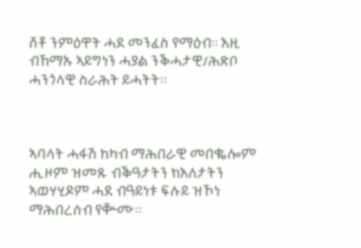ሸቶ ንምዕዋት ሓደ መንፈስ የማዕብ። እዚ ብኸማኡ ኣይግነን ሓያል ንቕሓታዊ/ሕጽቦ ሓንጎላዊ ስራሕት ይሓትት።



ኣባላት ሓፋሽ ከካብ ማሕበራዊ መበቈሎም ሒዞም ዝመጹ ብቕዓታትን ክእለታትን ኣወሃሂዶም ሓደ ብዓይነቱ ፍሉይ ዝኾነ ማሕበረሰብ የቝሙ።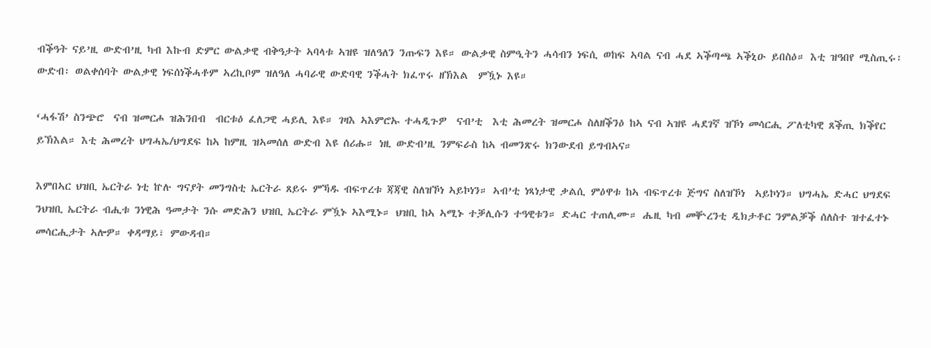ብቕዓት ናይ’ዚ ውድብ’ዚ ካብ እኩብ ድምር ውልቃዊ ብቅዓታት ኣባላቱ ኣዝዩ ዝለዓለን ንጡፍን እዩ። ውልቃዊ ስምዒትን ሓሳብን ነፍሲ ወከፍ ኣባል ናብ ሓደ ኣቕጣጫ ኣቕኒዑ ይበስዕ። እቲ ዝዓበየ ሚስጢሩ፡ ውድብ፡ ወልቀሰባት ውልቃዊ ነፍሰነቕሓቶም ኣረኪቦም ዝለዓለ ሓባራዊ ውድባዊ ንቕሓት ክፈጥሩ ዘኽእል  ምዃኑ እዩ።

‘ሓፋሽ’ ስንጭሮ  ናብ ዝመርሖ ዝሕንበብ  ብርቱዕ ፈለጋዊ ሓይሊ እዩ። ገዛእ ኣእምሮኡ ተሓዲጉዎ  ናብ’ቲ  እቲ ሕመረት ዝመርሖ ስለዘቕንዕ ከኣ ናብ ኣዝዩ ሓደገኛ ዝኾነ መሳርሒ ፖለቲካዊ ጸቕጢ ክቕየር ይኽእል። እቲ ሕመረት ህግሓኤ/ህግደፍ ከኣ ከምዚ ዝኣመሰለ ውድብ እዩ ሰሪሑ። ነዚ ውድብ’ዚ ንምፍራስ ከኣ ብመንጽሩ ክንውደብ ይግብኣና።

እምበኣር ህዝቢ ኤርትራ ነቲ ኵሉ ግናያት መንግስቲ ኤርትራ ጸይሩ ምኻዱ ብፍጥረቱ ጃጃዊ ስለዝኾነ ኣይኮነን። ኣብ’ቲ ነጻነታዊ ቃልሲ ምዕዋቱ ከኣ ብፍጥረቱ ጅግና ስለዝኾነ  ኣይኮነን። ህግሓኤ ድሓር ህግደፍ  ንህዝቢ ኤርትራ ብሒቱ ንነዊሕ ዓመታት ንሱ መድሕን ህዝቢ ኤርትራ ምዃኑ ኣእሚኑ። ህዝቢ ከኣ ኣሚኑ ተቓሊሱን ተዓዊቱን። ድሓር ተጠሊሙ። ሔዚ ካብ መቝረንቲ ዲክታቶር ንምልቓቕ ሰለስተ ዝተፈተኑ መሳርሒታት ኣሎዎ። ቀዳማይ፣ ምውዳብ።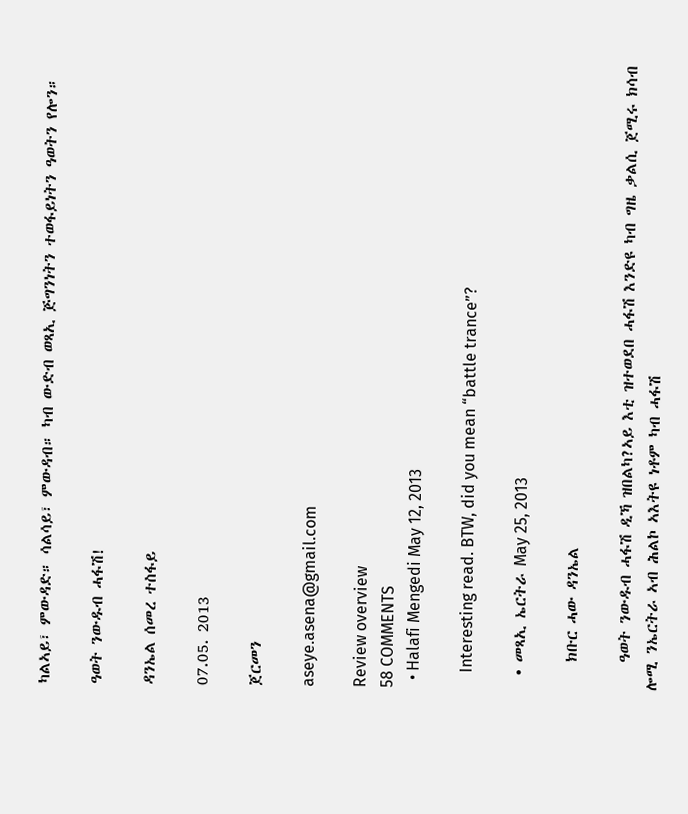ካልኣይ፣ ምውዳድ። ሳልሳይ፣ ምውዳብ። ካብ ውድብ ወጻኢ ጅግንነትን ተወፋይነትን ዓወትን የሎን።

ዓወት ንውዱብ ሓፋሽ!

ዳንኤል ሰመረ ተስፋይ

07.05. 2013

ጀርመን

aseye.asena@gmail.com

Review overview
58 COMMENTS
  • Halafi Mengedi May 12, 2013

    Interesting read. BTW, did you mean “battle trance”?

  • መጻኢ ኤርትራ May 25, 2013

    ክቡር ሓው ዳንኤል

    ዓወት ንውዱብ ሓፋሽ ዲኻ ዝበልካ?ኣይ እቲ ዝተወደበ ሓፋሽ እንድዩ ካብ ግዜ ቃልሲ ጀሚሩ ክሳብ ሎሚ ንኤርትራ ኣብ ሕልኮ ኣእትዩ ነቶም ካብ ሓፋሽ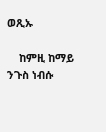ወጺኡ

    ከምዚ ከማይ ንጉስ ነብሱ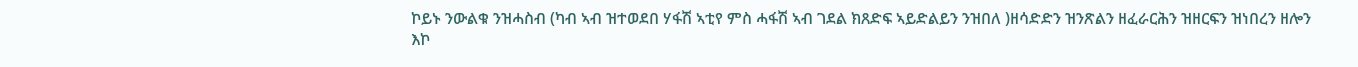ኮይኑ ንውልቁ ንዝሓስብ (ካብ ኣብ ዝተወደበ ሃፋሽ ኣቲየ ምስ ሓፋሽ ኣብ ገደል ክጸድፍ ኣይድልይን ንዝበለ )ዘሳድድን ዝንጽልን ዘፈራርሕን ዝዘርፍን ዝነበረን ዘሎን እኮ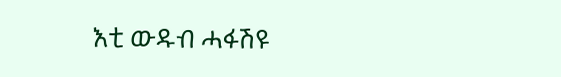እቲ ውዱብ ሓፋሽዩ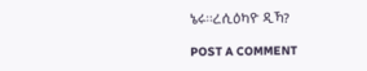ኔሩ።ረሲዕካዮ ዲኻ?

POST A COMMENT